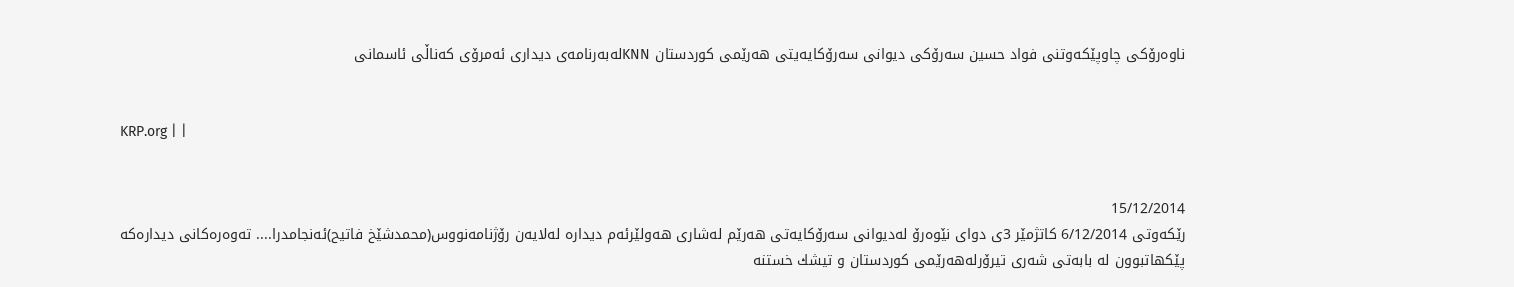ناوه‌رۆكی چاوپێكه‌وتنی فواد حسین سه‌رۆكی دیوانی سه‌رۆكایه‌یتی هه‌رێمی كوردستان KNNله‌به‌رنامه‌ی دیداری ئه‌مرۆی كه‌ناڵی ئاسمانی


KRP.org | |


15/12/2014
رێكه‌وتی 6/12/2014 كاتژمێر 3ی دوای نێوه‌رۆ له‌دیوانی سه‌رۆكایه‌تی هه‌رێم له‌شاری هه‌ولێرئه‌م دیداره‌ له‌لایه‌ن رۆژنامه‌نووس(محمدشێخ فاتیح)ئه‌نجامدرا.... ته‌وه‌ره‌كانی دیداره‌كه‌ پێكهاتبوون له‌ بابه‌تی شه‌ری تیرۆرله‌هه‌رێمی كوردستان و تیشك خستنه‌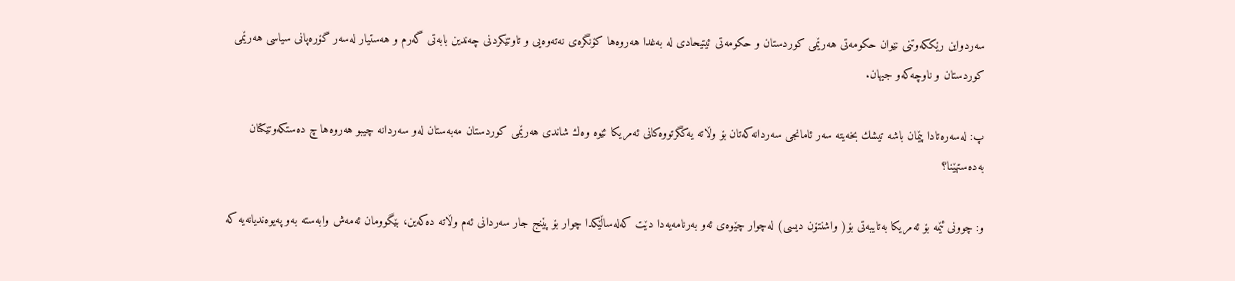سه‌ردواین رێككه‌وتنی نێوان حكومه‌تی هه‌رێمی كوردستان و حكومه‌تی ئیتیحادی له‌ به‌غدا هه‌روه‌ها كۆنگره‌ی نه‌ته‌وه‌یی و تاوتێكردنی چه‌ندین بابه‌تی گه‌رم و هه‌ستیار له‌سه‌ر گۆره‌پانی سیاسی هه‌رێمی كوردستان و ناوچه‌كه‌و جیهان.

پ: له‌سه‌ره‌تادا پێمان باشه‌ تیشك بخه‌یته‌ سه‌ر ئامانجی سه‌ردانه‌كه‌تان بۆ وڵاته‌ یه‌كگرتووه‌كانی ئه‌مریكا ئێوه‌ وه‌ك شاندی هه‌رێمی كوردستان مه‌به‌ستان له‌و سه‌ردانه‌ چیبو هه‌روه‌ها چ ده‌ستكه‌وتێكتان به‌ده‌ستهێنا؟

و: چوونی ئێمه‌ بۆ ئه‌مریكا به‌تایبه‌تی بۆ( واشنتۆن دیسی) له‌چوار چێوه‌ی ئه‌و به‌رنامه‌یه‌دا دێت كه‌له‌ساڵێكدا چوار بۆ پێنج جار سه‌ردانی ئه‌م وڵاته‌ ده‌كه‌ین، بێگوومان ئه‌مه‌ش وابه‌سته‌ به‌و په‌یوه‌ندیانه‌یه‌ كه‌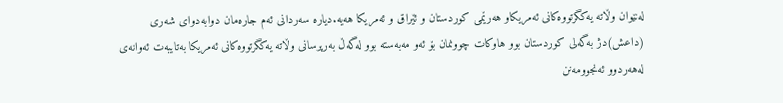له‌نێوان وڵاته‌ یه‌كگرتووه‌كانی ئه‌مریكاو هه‌رێمی كوردستان و ئێراق و ئه‌مریكا هه‌یه‌.دیاره‌ سه‌ردانی ئه‌م جاره‌مان دوابه‌دوای شه‌ری (داعش)دژ به‌گه‌لی كوردستان بوو هاوكات چوونمان بۆ ئه‌و مه‌به‌سته‌ بوو له‌گه‌ڵ به‌رپرسانی وڵاته‌ یه‌كگرتووه‌كانی ئه‌مریكا به‌تایبه‌ت ئه‌وانه‌ی له‌هه‌ردوو ئه‌نجوومه‌نن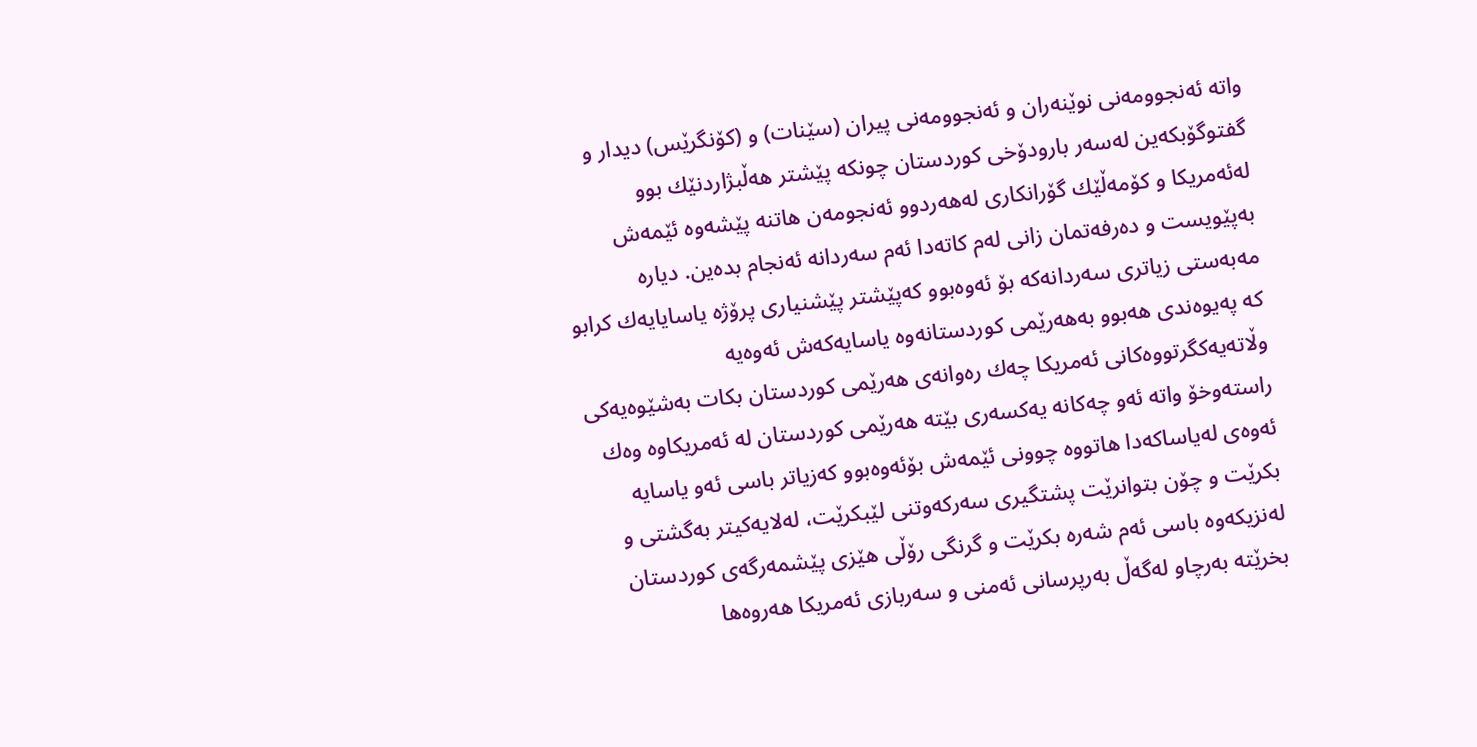واته‌ ئه‌نجوومه‌نی نوێنه‌ران و ئه‌نجوومه‌نی پیران (سێنات) و (كۆنگرێس) دیدار و گفتوگۆبكه‌ین له‌سه‌ر بارودۆخی كوردستان چونكه‌ پێشتر هه‌ڵبژاردنێك بوو له‌ئه‌مریكا و كۆمه‌ڵێك گۆرانكاری له‌هه‌ردوو ئه‌نجومه‌ن هاتنه‌ پێشه‌وه‌ ئێمه‌ش به‌پێویست و ده‌رفه‌تمان زانی له‌م كاته‌دا ئه‌م سه‌ردانه‌ ئه‌نجام بده‌ین. دیاره‌ مه‌به‌ستی زیاتری سه‌ردانه‌كه‌ بۆ ئه‌وه‌بوو كه‌پێشتر پێشنیاری پرۆژه‌ یاسایایه‌ك كرابو كه‌ په‌یوه‌ندی هه‌بوو به‌هه‌رێمی كوردستانه‌وه‌ یاسایه‌كه‌ش ئه‌وه‌یه‌ وڵاته‌یه‌كگرتووه‌كانی ئه‌مریكا چه‌ك ره‌وانه‌ی هه‌رێمی كوردستان بكات به‌شێوه‌یه‌كی راسته‌وخۆ واته‌ ئه‌و چه‌كانه‌ یه‌كسه‌ری بێته‌ هه‌رێمی كوردستان له‌ ئه‌مریكاوه‌ وه‌ك ئه‌وه‌ی له‌یاساكه‌دا هاتووه‌ چوونی ئێمه‌ش بۆئه‌وه‌بوو كه‌زیاتر باسی ئه‌و یاسایه‌ بكرێت و چۆن بتوانرێت پشتگیری سه‌ركه‌وتنی لێبكرێت، له‌لایه‌كیتر به‌گشتی و له‌نزیكه‌وه‌ باسی ئه‌م شه‌ره‌ بكرێت و گرنگی رۆڵی هێزی پێشمه‌رگه‌ی كوردستان بخرێته‌ به‌رچاو له‌گه‌ڵ به‌رپرسانی ئه‌منی و سه‌ربازی ئه‌مریكا هه‌روه‌ها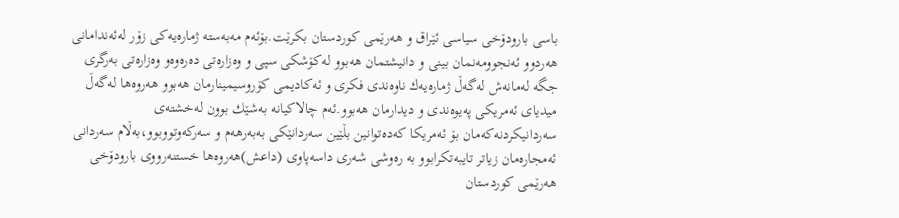باسی بارودۆخی سیاسی ئێراق و هه‌رێمی كوردستان بكرێت.بۆئه‌م مه‌به‌سته‌ ژماره‌یه‌كی زۆر له‌ئه‌ندامانی هه‌ردوو ئه‌نجوومه‌نمان بینی و دانیشتمان هه‌بوو له‌كۆشكی سپی و وه‌زاره‌تی ده‌ره‌وه‌و وه‌زاره‌تی به‌رگری جگه‌ له‌مانه‌ش له‌گه‌ڵ ژماره‌یه‌ك ناوه‌ندی فكری و ئه‌كادیمی كۆروسیمینارمان هه‌بوو هه‌روه‌ها له‌گه‌ڵ میدیای ئه‌مریكی په‌یوه‌ندی و دیدارمان هه‌بوو.ئه‌م چالاكیانه‌ به‌شێك بوون له‌خشته‌ی سه‌ردانیكردنه‌كه‌مان بۆ ئه‌مریكا كه‌ده‌توانین بڵێین سه‌ردانێكی به‌به‌رهه‌م و سه‌ركه‌وتووبوو،به‌ڵام سه‌ردانی ئه‌مجاره‌مان زیاتر تایبه‌تكرابوو به‌ ره‌وشی شه‌ری داسه‌پاوی (داعش)هه‌روه‌ها خستنه‌رووی بارودۆخی هه‌رێمی كوردستان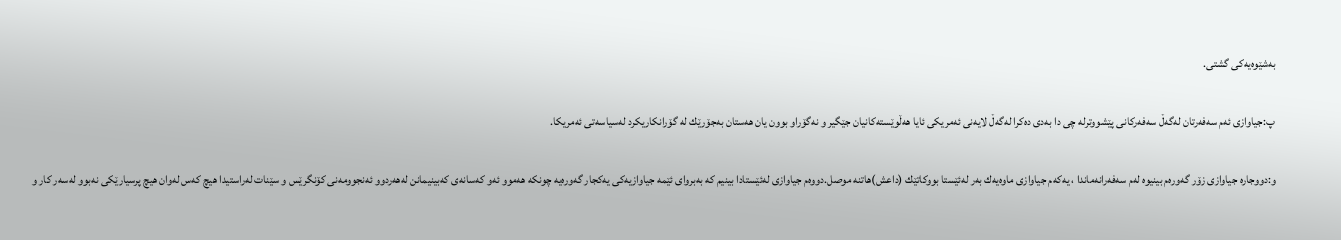به‌شێوه‌یه‌كی گشتی.

پ:جیاوازی ئه‌م سه‌فه‌رتان له‌گه‌ڵ سه‌فه‌ركانی پێشووترله‌ چی دا به‌دی ده‌كرا له‌گه‌ڵ لایه‌نی ئه‌مریكی ئایا هه‌ڵوێسته‌كانیان جێگیر و نه‌گۆراو بوون یان هه‌ستان به‌جۆرێك له‌ گۆرانكاریكرد له‌سیاسه‌تی ئه‌مریكا.

و:دووجاره‌ جیاوازی زۆر گه‌وره‌م بینیوه‌ له‌م سه‌فه‌رانه‌ماندا ، یه‌كه‌م جیاوازی ماوه‌یه‌ك به‌ر له‌ئێستا بووكاتێك (داعش)هاتنه‌ موصل.دووه‌م جیاوازی له‌ئێستادا بینیم كه‌ به‌بروای ئێمه‌ جیاوازیه‌كی یه‌كجار گه‌وره‌یه‌ چونكه‌ هه‌موو ئه‌و كه‌سانه‌ی كه‌بینیمانن له‌هه‌ردوو ئه‌نجوومه‌نی كۆنگرێس و سێنات له‌راستیدا هیچ كه‌س له‌وان هیچ پرسیارێكی نه‌بوو له‌سه‌ر كار و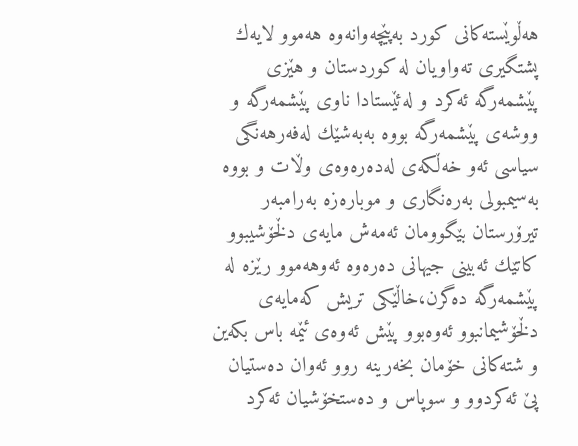هه‌ڵوێسته‌كانی كورد به‌پێچه‌وانه‌وه‌ هه‌موو لایه‌ك پشتگیری ته‌واویان له‌ كوردستان و هێزی پێشمه‌رگه‌ ئه‌كرد و له‌ئێستادا ناوی پێشمه‌رگه‌ و ووشه‌ی پێشمه‌رگه‌ بووه‌ به‌به‌شێك له‌فه‌رهه‌نگی سیاسی ئه‌و خه‌ڵكه‌ی له‌ده‌ره‌وه‌ی وڵات و بووه‌ به‌سیمبولی به‌ره‌نگاری و موباره‌زه‌ به‌رامبه‌ر تیرۆرستان بێگوومان ئه‌مه‌ش مایه‌ی دڵخۆشیبوو كاتێك ئه‌بینی جیهانی ده‌ره‌وه‌ ئه‌وهه‌موو رێزه‌ له‌ پێشمه‌رگه‌ ده‌گرن،خاڵێكی تریش كه‌مایه‌ی دڵخۆشیمانبوو ئه‌وه‌بوو پێش ئه‌وه‌ی ئێمه‌ باس بكه‌ین و شته‌كانی خۆمان بخه‌رینه‌ روو ئه‌وان ده‌ستیان پێ ئه‌كردوو و سوپاس و ده‌ستخۆشیان ئه‌كرد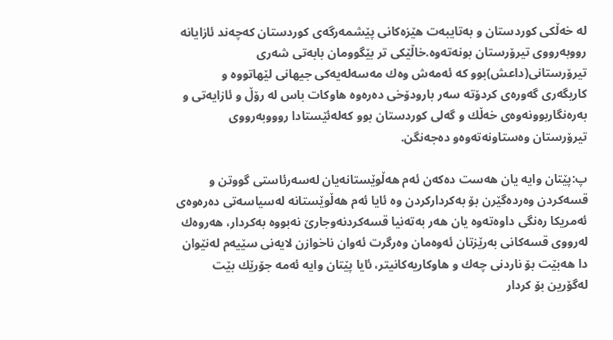له‌ خه‌ڵكی كوردستان و به‌تایبه‌ت هێزه‌كانی پێشمه‌رگه‌ی كوردستان كه‌چه‌ند ئازایانه‌ رووبه‌رووی تیرۆرستان بونه‌ته‌وه‌.خاڵێكی تر بێگوومان بابه‌تی شه‌ری تیرۆرستانی(داعش)بوو كه‌ ئه‌مه‌ش وه‌ك مه‌سه‌له‌یه‌كی جیهانی لێهاتووه‌ و كاریگه‌ری گه‌وره‌ی كردۆته‌ سه‌ر بارودۆخی ده‌ره‌وه‌ هاوكات باس له‌ رۆڵ و ئازایه‌تی و به‌ره‌نگاربوونه‌وه‌ی خه‌ڵك و گه‌لی كوردستان بوو كه‌له‌ئێستادا روووبه‌رووی تیرۆرستان وه‌ستاونه‌ته‌وه‌و ده‌جه‌نگن.

پ:پێتان وایه‌ یان هه‌ست ده‌كه‌ن ئه‌م هه‌ڵوێستانه‌یان له‌سه‌رئاستی گووتن و قسه‌كردن وه‌رده‌گێرن بۆ به‌كرداركردن وه‌ ئایا ئه‌م هه‌ڵوێستانه‌ له‌سیاسه‌تی ده‌ره‌وه‌ی ئه‌مریكا ره‌نگی داوه‌ته‌وه‌ یان هه‌ر به‌ته‌نیا قسه‌كردنه‌وجارێ نه‌بووه‌ به‌كردار، هه‌روه‌ك له‌رووی قسه‌كانی به‌رێزتان ئه‌وه‌مان وه‌رگرت ئه‌وان ناخوازن لایه‌نی سێیه‌م له‌نێوان دا هه‌بێت بۆ ناردنی چه‌ك و هاوكاریه‌كانیتر، ئایا پێتان وایه‌ ئه‌مه‌ جۆرێك بێت له‌گۆرین بۆ كردار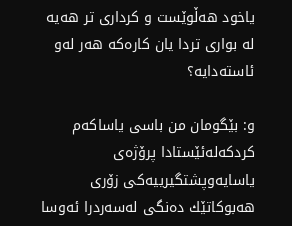یاخود هه‌ڵوێست و كرداری تر هه‌یه‌ له‌ بواری تردا یان كاره‌كه‌ هه‌ر له‌و ئاسته‌دایه‌؟

و: بێگومان من باسی یاساكه‌م كردكه‌له‌ئێستادا پرۆژه‌ی یاسایه‌وپشتگیرییه‌كی زۆری هه‌بوكاتێك ده‌نگی له‌سه‌ردرا ئه‌وسا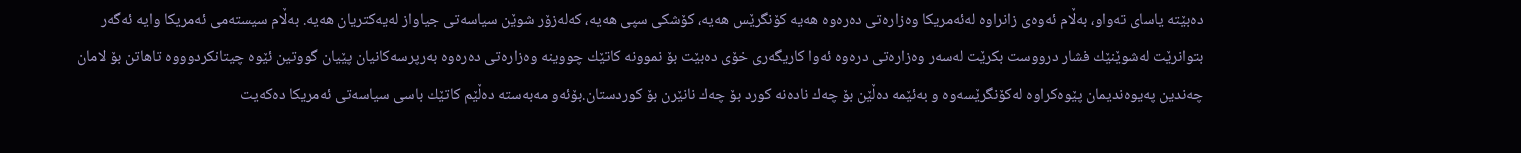ده‌بێته‌ یاسای ته‌واو، به‌ڵام ئه‌وه‌ی زانراوه‌ له‌ئه‌مریكا وه‌زاره‌تی ده‌ره‌وه‌ هه‌یه‌ كۆنگرێس هه‌یه‌، كۆشكی سپی هه‌یه‌، كه‌له‌زۆر شوێن سیاسه‌تی جیاواز له‌یه‌كتریان هه‌یه‌. به‌ڵام سیسته‌می ئه‌مریكا وایه‌ ئه‌گه‌ر بتوانرێت له‌شوێنێك فشار درووست بكرێت له‌سه‌ر وه‌زاره‌تی دره‌وه‌ ئه‌وا كاریگه‌ری خۆی ده‌بێت بۆ نموونه‌ كاتێك چووینه‌ وه‌زاره‌تی ده‌ره‌وه‌ به‌رپرسه‌كانیان پێیان گووتین ئێوه‌ چیتانكردوووه‌ تاهاتن بۆ لامان چه‌ندین په‌یوه‌ندیمان پێوه‌كراوه‌ له‌كۆنگرێسه‌وه‌ و به‌ئێمه‌ ده‌ڵێن بۆ چه‌ك ناده‌نه‌ كورد بۆ چه‌ك نانێرن بۆ كوردستان.بۆئه‌و مه‌به‌سته‌ ده‌ڵێم كاتێك باسی سیاسه‌تی ئه‌مریكا ده‌كه‌یت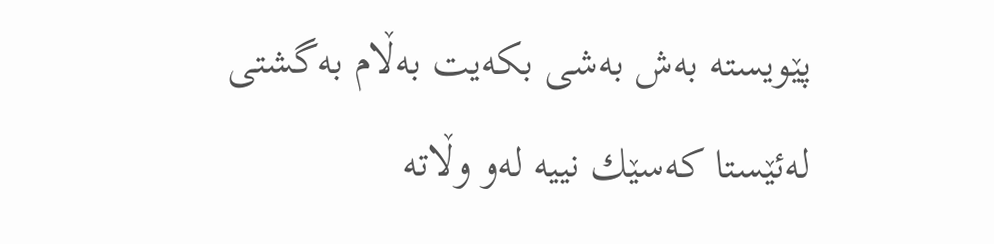پێویسته‌ به‌ش به‌شی بكه‌یت به‌ڵام به‌گشتی له‌ئێستا كه‌سێك نییه‌ له‌و وڵاته‌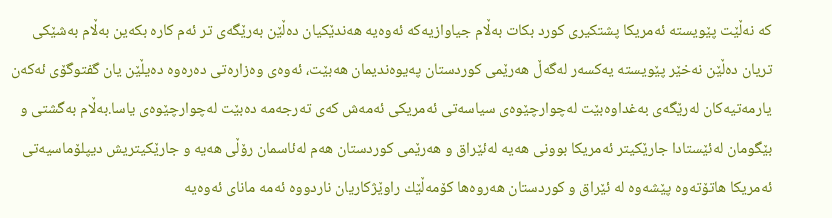كه‌ نه‌ڵێت پێویسته‌ ئه‌مریكا پشتكیری كورد بكات به‌ڵام جیاوازیه‌كه‌ ئه‌وه‌یه‌ هه‌ندێكیان ده‌ڵێن به‌رێگه‌ی تر ئه‌م كاره‌ بكه‌ین به‌ڵام به‌شێكی تریان ده‌ڵێن نه‌خێر پێویسته‌ یه‌كسه‌ر له‌گه‌ڵ هه‌رێمی كوردستان په‌یوه‌ندیمان هه‌بێت، ئه‌وه‌ی وه‌زاره‌تی ده‌ره‌وه‌ ده‌یڵێن یان گفتوگۆی ئه‌كه‌ن یارمه‌تیه‌كان له‌رێگه‌ی به‌غداوه‌بێت له‌چوارچێوه‌ی سیاسه‌تی ئه‌مریكی ئه‌مه‌ش كه‌ی ته‌رجه‌مه‌ ده‌بێت له‌چوارچێوه‌ی یاسا.به‌ڵام به‌گشتی و بێگومان له‌ئێستادا جارێكیتر ئه‌مریكا بوونی هه‌یه‌ له‌ئێراق و هه‌رێمی كوردستان هه‌م له‌ئاسمان رۆڵی هه‌یه‌ و جارێكیتریش دیپلۆماسیه‌تی ئه‌مریكا هاتۆته‌وه‌ پێشه‌وه‌ له‌ ئێراق و كوردستان هه‌روه‌ها كۆمه‌ڵێك راوێژكاریان ناردووه‌ ئه‌مه‌ مانای ئه‌وه‌یه‌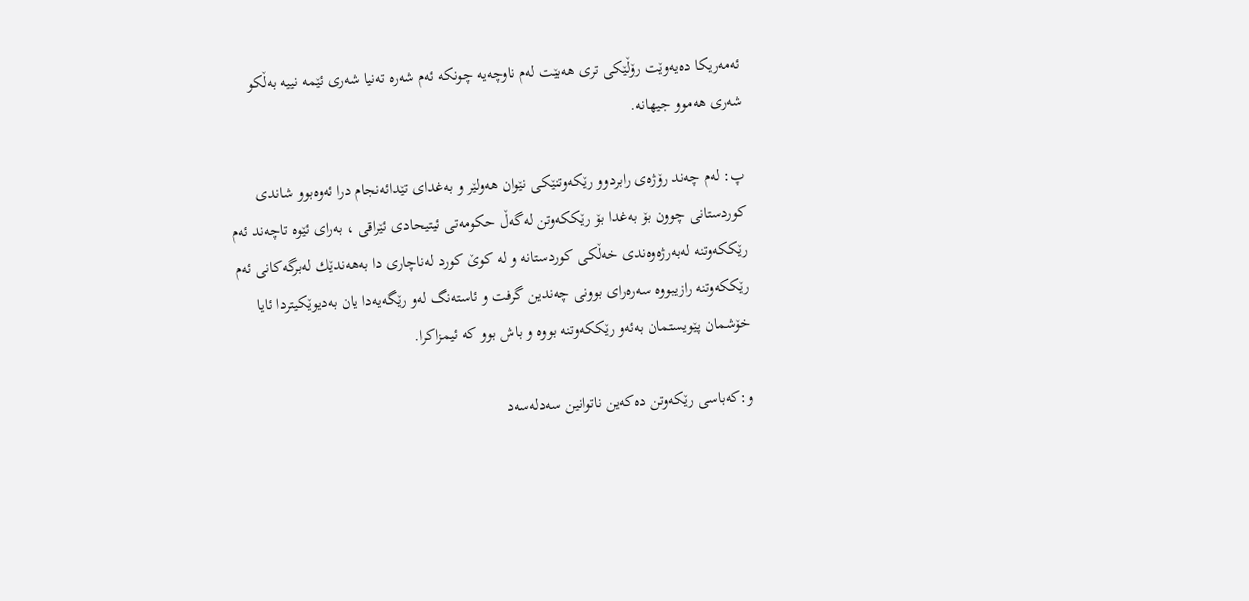ئه‌مه‌ریكا ده‌یه‌وێت رۆڵێكی تری هه‌بێت له‌م ناوچه‌یه‌ چونكه‌ ئه‌م شه‌ره‌ ته‌نیا شه‌ری ئێمه‌ نییه‌ به‌ڵكو شه‌ری هه‌موو جیهانه‌.

پ: له‌م چه‌ند رۆژه‌ی رابردوو رێكه‌وتنێكی نێوان هه‌ولێر و به‌غدای تێدائه‌نجام درا ئه‌وه‌بوو شاندی كوردستانی چوون بۆ به‌غدا بۆ رێككه‌وتن له‌گه‌ڵ حكومه‌تی ئیتیحادی ئێراقی ، به‌رای ئێوه‌ تاچه‌ند ئه‌م رێككه‌وتنه‌ له‌به‌رژه‌وه‌ندی خه‌ڵكی كوردستانه‌ و له‌ كوێ‌ كورد له‌ناچاری دا به‌هه‌ندێك له‌برگه‌كانی ئه‌م رێككه‌وتنه‌ رازیبووه‌ سه‌ره‌رای بوونی چه‌ندین گرفت و ئاسته‌نگ له‌و رێگه‌یه‌دا یان به‌دیوێكیتردا ئایا خۆشمان پێویستمان به‌ئه‌و رێككه‌وتنه‌ بووه‌ و باش بوو كه‌ ئیمزاكرا.

و:كه‌باسی رێكه‌وتن ده‌كه‌ین ناتوانین سه‌دله‌سه‌د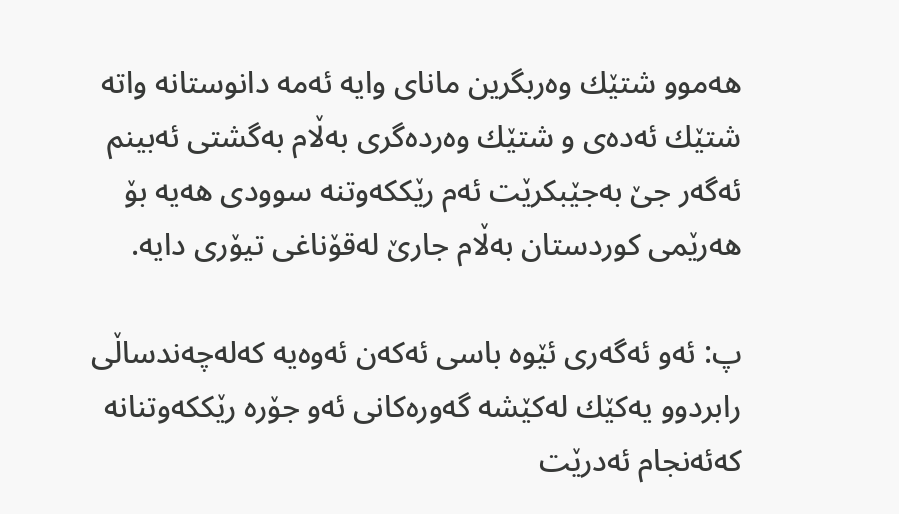هه‌موو شتێك وه‌ربگرین مانای وایه‌ ئه‌مه‌ دانوستانه‌ واته‌ شتێك ئه‌ده‌ی و شتێك وه‌رده‌گری به‌ڵام به‌گشتی ئه‌بینم ئه‌گه‌ر جێ به‌جێبكرێت ئه‌م رێككه‌وتنه‌ سوودی هه‌یه‌ بۆ هه‌رێمی كوردستان به‌ڵام جارێ‌ له‌قۆناغی تیۆری دایه‌.

پ: ئه‌و ئه‌گه‌ری ئێوه‌ باسی ئه‌كه‌ن ئه‌وه‌یه‌ كه‌له‌چه‌ندساڵی رابردوو یه‌كێك له‌كێشه‌ گه‌وره‌كانی ئه‌و جۆره‌ رێككه‌وتنانه‌ كه‌ئه‌نجام ئه‌درێت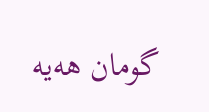گومان هه‌یه‌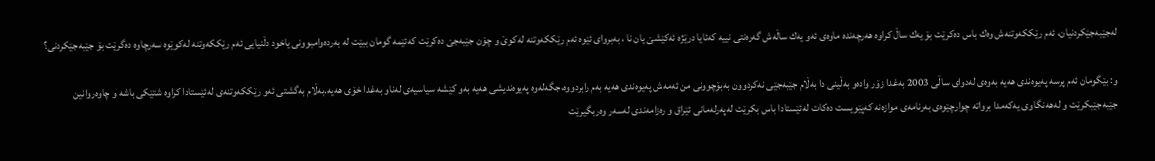له‌جێبه‌جێكردنیان، ئه‌م رێككه‌وتنه‌ش وه‌ك باس ده‌كرێت بۆ یه‌ك ساڵ كراوه‌ هه‌رچه‌نده‌ ماوه‌ی ئه‌و یه‌ك ساڵه‌ش گه‌ره‌نتی نییه‌ كه‌ئایا درێژه‌ ئه‌كێشێ یان نا ، به‌بروای ئێوه‌ ئه‌م رێككه‌وتنه‌ له‌كوێ‌ و چۆن جێبه‌جێ ده‌كرێت كه‌ئێمه‌ گومان ببێت له‌ به‌رده‌وامبوونی یاخود دڵنیایی ئه‌م رێككه‌وتنه‌ له‌كوێوه‌ سه‌رچاوه‌ ده‌گرێت بۆ جێبه‌جێكردنی؟

و: بێگومان ئه‌م پرسه‌ په‌یوه‌ندی هه‌یه‌ به‌وه‌ی له‌دوای ساڵی 2003 به‌غدا زۆر واده‌و به‌ڵینی دا به‌ڵام جێبه‌جێی نه‌كردوون به‌بۆچوونی من ئه‌مه‌ش په‌یوه‌ندی هه‌یه‌ به‌م رابردووه‌،جگه‌له‌وه‌ په‌یوه‌ندیشی هه‌یه‌ به‌و كێشه‌ سیاسیه‌ی له‌ناو به‌غدا خۆی هه‌یه‌.به‌ڵام به‌گشتی ئه‌و رێككه‌وتنه‌ی له‌ئێستادا كراوه‌ شتێكی باشه‌ و چاوه‌روانین جێبه‌جێبكرێت و له‌هه‌نگاوی یه‌كه‌مدا برواته‌ چوارچێوه‌ی به‌رنامه‌ی موازه‌نه‌ كه‌پێویست ده‌كات له‌ئێستادا باس بكرێت له‌په‌رله‌مانی ئێراق و ره‌زامه‌ندی له‌سه‌ر وه‌ربگیرێت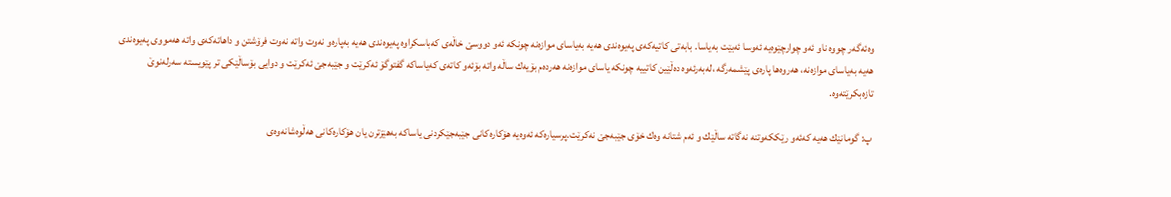وه‌ئه‌گه‌ر چووه‌ ناو ئه‌و چوارچێوه‌یه‌ ئه‌وسا ئه‌بێت به‌یاسا. بابه‌تی كاتیه‌كه‌ی په‌یوه‌ندی هه‌یه‌ به‌یاسای موازه‌نه‌ چونكه‌ ئه‌و دووسێ‌ خاڵه‌ی كه‌باسكراوه‌ په‌یوه‌ندی هه‌یه‌ به‌پاره‌و نه‌وت واته‌ نه‌وت فرۆشتن و داهاته‌كه‌ی واته‌ هه‌مووی په‌یوه‌ندی هه‌یه‌ به‌یاسای موازه‌نه‌، هه‌روه‌ها پاره‌ی پێشمه‌رگه‌ ،له‌به‌رئه‌وه‌ ده‌ڵێین كاتییه‌ چونكه‌ یاسای موازه‌نه‌ هه‌رده‌م بۆیه‌ك ساڵه‌ واته‌ بۆئه‌و كاته‌ی كه‌یاساكه‌ گفتوگۆ ئه‌كرێت و جێبه‌جێ ئه‌كرێت و دوایی بۆساڵێكی تر پێویسته‌ سه‌رله‌نوێ‌ تازه‌بكرێته‌وه‌.

پ: گومانێك هه‌یه‌ كه‌ئه‌و رێككه‌وتنه‌ نه‌گاته‌ ساڵێك و ئه‌م شتانه‌ وه‌ك خۆی جێبه‌جێ نه‌كرێت.پرسیاره‌كه‌ ئه‌وه‌یه‌ هۆكاره‌كانی جێبه‌جێكردنی یاساكه‌ به‌هێزترن یان هۆكاره‌كانی هه‌ڵوه‌شانه‌وه‌ی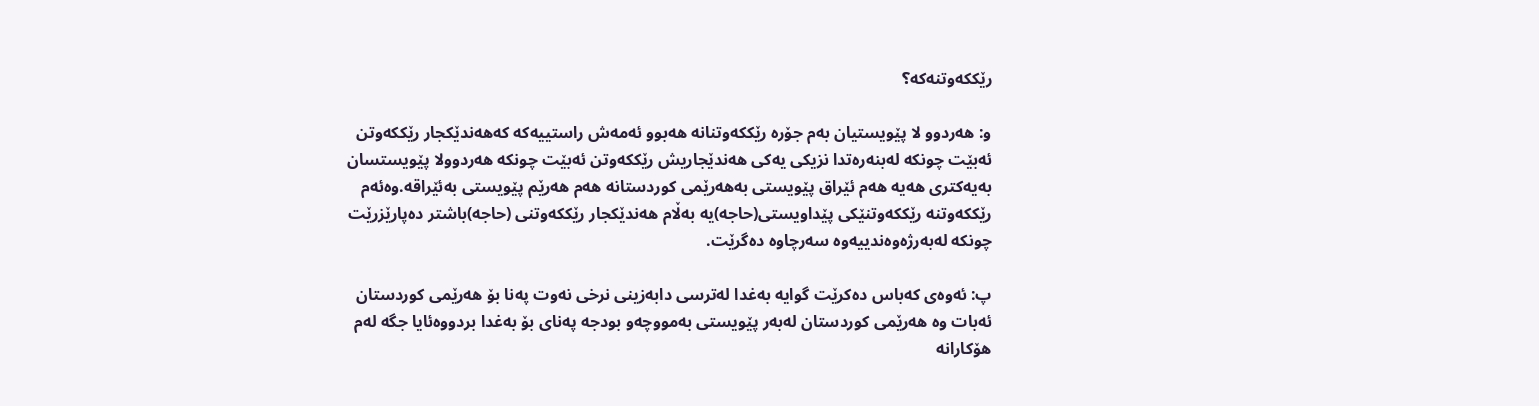رێككه‌وتنه‌كه‌؟

و: هه‌ردوو لا پێویستیان به‌م جۆره‌ رێككه‌وتنانه‌ هه‌بوو ئه‌مه‌ش راستییه‌كه‌ كه‌هه‌ندێكجار رێككه‌وتن ئه‌بێت چونكه‌ له‌بنه‌ره‌تدا نزیكی یه‌كی هه‌ندێجاریش رێككه‌وتن ئه‌بێت چونكه‌ هه‌ردوولا پێویستسان به‌یه‌كتری هه‌یه‌ هه‌م ئێراق پێویستی به‌هه‌رێمی كوردستانه‌ هه‌م هه‌رێم پێویستی به‌ئێراقه‌.وه‌ئه‌م رێككه‌وتنه‌ رێككه‌وتنێكی پێداویستی(حاجه‌)یه‌ به‌ڵام هه‌ندێكجار رێككه‌وتنی (حاجه‌)باشتر ده‌پارێزرێت چونكه‌ له‌به‌رژه‌وه‌ندییه‌وه‌ سه‌رچاوه‌ ده‌گرێت.

پ: ئه‌وه‌ی كه‌باس ده‌كرێت گوایه‌ به‌غدا له‌ترسی دابه‌زینی نرخی نه‌وت په‌نا بۆ هه‌رێمی كوردستان ئه‌بات وه‌ هه‌رێمی كوردستان له‌به‌ر پێویستی به‌مووچه‌و بودجه‌ په‌نای بۆ به‌غدا بردووه‌ئایا جگه‌ له‌م هۆكارانه‌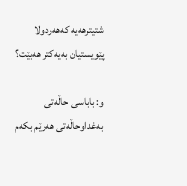شتیترهه‌یه‌ كه‌هه‌ردولا پێویستیان به‌یه‌كتر هه‌بێت؟

و: باباسی حاڵه‌تی به‌غداوحاڵه‌تی هه‌رێم بكه‌م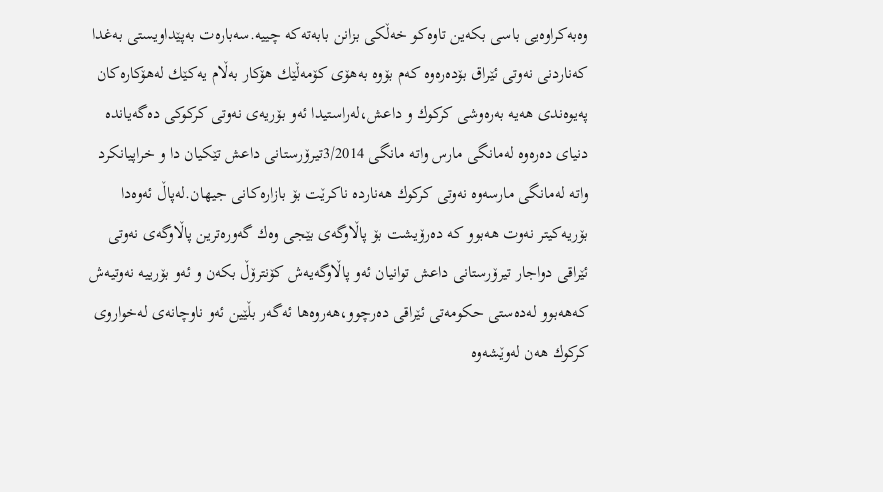وه‌به‌كراوه‌یی باسی بكه‌ین تاوه‌كو خه‌ڵكی بزانن بابه‌ته‌كه‌ چییه‌.سه‌باره‌ت به‌پێداویستی به‌غدا كه‌ناردنی نه‌وتی ئێراق بۆده‌ره‌وه‌ كه‌م بۆوه‌ به‌هۆی كۆمه‌ڵێك هۆكار به‌ڵام یه‌كێك له‌هۆكاره‌كان په‌یوه‌ندی هه‌یه‌ به‌ره‌وشی كركوك و داعش،له‌راستیدا ئه‌و بۆریه‌ی نه‌وتی كركوكی ده‌گه‌یانده‌ دنیای ده‌ره‌وه‌ له‌مانگی مارس واته‌ مانگی 3/2014تیرۆرستانی داعش تێكیان دا و خراپیانكرد واته‌ له‌مانگی مارسه‌وه‌ نه‌وتی كركوك هه‌نارده‌ ناكرێت بۆ بازاره‌كانی جیهان.له‌پاڵ ئه‌وه‌دا بۆریه‌كیتر نه‌وت هه‌بوو كه‌ ده‌رۆیشت بۆ پاڵاوگه‌ی بێجی وه‌ك گه‌وره‌ترین پاڵاوگه‌ی نه‌وتی ئێراقی دواجار تیرۆرستانی داعش توانیان ئه‌و پاڵاوگه‌یه‌ش كۆنترۆڵ بكه‌ن و ئه‌و بۆرییه‌ نه‌وتیه‌ش كه‌هه‌بوو له‌ده‌ستی حكومه‌تی ئێراقی ده‌رچوو،هه‌روه‌ها ئه‌گه‌ر بڵێین ئه‌و ناوچانه‌ی له‌خواروی كركوك هه‌ن له‌وێشه‌وه‌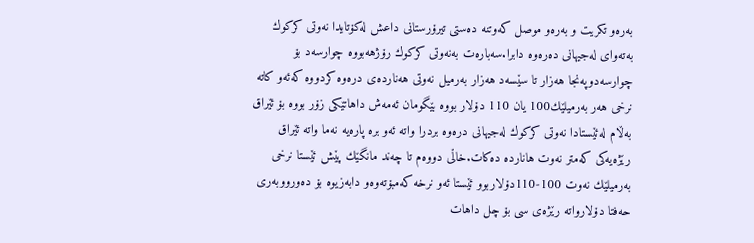به‌ره‌و تكریت و به‌ره‌و موصل كه‌وتنه‌ ده‌ستی تیرۆرستانی داعش له‌كۆتایدا نه‌وتی كركوك به‌ته‌وای له‌جیهانی ده‌ره‌وه‌ دابرا.سه‌باره‌ت به‌نه‌وتی كركوك رۆژهه‌بووه‌ چوارسه‌د بۆ چوارسه‌دوپه‌نجا هه‌زار تا سێسه‌د هه‌زار به‌رمیل نه‌وتی هه‌نارده‌ی دره‌وه‌ كردووه‌ كه‌ئه‌و كاته‌ نرخی هه‌ر به‌رمیلێك100 یان 110 دۆلار بووه‌ بێگومان ئه‌مه‌ش داهاتێكی زۆر بووه‌ بۆ ئێراق به‌ڵام له‌ئێستادا نه‌وتی كركوك له‌جیهانی دره‌وه‌ بردرا واته‌ ئه‌و بره‌ پاره‌یه‌ نه‌ما واته‌ ئێراق رێژه‌یه‌كی كه‌متر نه‌وت هانارده‌ ده‌كات.خاڵی دووه‌م تا چه‌ند مانگێك پێش ئێستا نرخی به‌رمیلێك نه‌وت 100-110دۆلاربوو ئێستا ئه‌و نرخه‌ كه‌مبۆته‌وه‌و دابه‌زیوه‌ بۆ ده‌ورووبه‌ری حه‌فتا دۆلارواته‌ رێژه‌ی سی بۆ چل داهات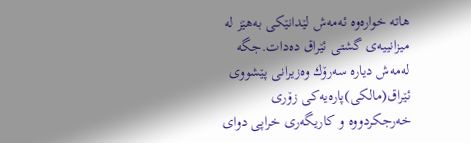هاته‌ خواره‌وه‌ ئه‌مه‌ش لێدانێكی به‌هێز له‌ میزانییه‌ی گشتی ئێراق ده‌دات.جگه‌ له‌مه‌ش دیاره‌ سه‌رۆك وه‌زیرانی پێشووی ئێراق(مالكی)پاره‌یه‌كی زۆری خه‌رجكردووه‌ و كاریگه‌ری خراپی دوای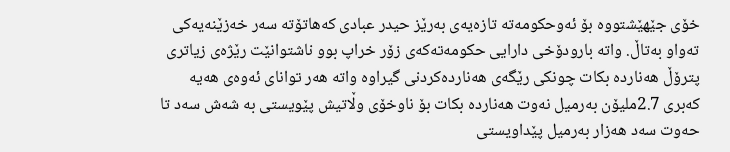خۆی جێهێشتووه‌ بۆ ئه‌وحكومه‌ته‌ تازه‌یه‌ی به‌رێز حیدر عبادی كه‌هاتۆته‌ سه‌ر خه‌زێنه‌یه‌كی ته‌واو به‌تاڵ. واته‌ بارودۆخی دارایی حكومه‌ته‌كه‌ی زۆر خراپ بوو ناشتوانێت رێژه‌ی زیاتری پترۆڵ هه‌نارده‌ بكات چونكی رێگه‌ی هه‌نارده‌كردنی گیراوه‌ واته‌ هه‌ر توانای ئه‌وه‌ی هه‌یه‌ كه‌بری 2.7ملیۆن به‌رمیل نه‌وت هه‌نارده‌ بكات بۆ ناوخۆی وڵاتیش پێویستی به‌ شه‌ش سه‌د تا حه‌وت سه‌د هه‌زار به‌رمیل پێداویستی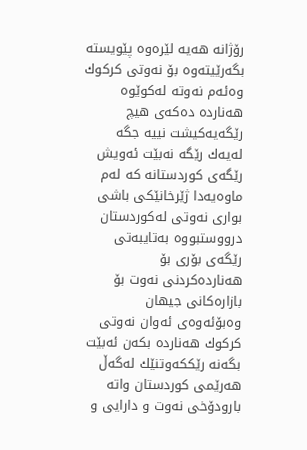رۆژانه‌ هه‌یه‌ لێره‌وه‌ پێویسته‌ بگه‌رێیته‌وه‌ بۆ نه‌وتی كركوك وه‌ئه‌م نه‌وته‌ له‌كوێوه‌ هه‌نارده‌ ده‌كه‌ی هیچ رێگه‌یه‌كیشت نییه‌ جگه‌ له‌یه‌ك رێگه‌ نه‌بێت ئه‌ویش رێگه‌ی كوردستانه‌ كه‌ له‌م ماوه‌یه‌دا ژێرخانێكی باشی بواری نه‌وتی له‌كوردستان درووستبووه‌ به‌تایبه‌تی رێگه‌ی بۆری بۆ هه‌نارده‌كردنی نه‌وت بۆ بازاره‌كانی جیهان وه‌بۆئه‌وه‌ی ئه‌وان نه‌وتی كركوك هه‌نارده‌ بكه‌ن ئه‌بێت بگه‌نه‌ رێككه‌وتنێك له‌گه‌ڵ هه‌رێمی كوردستان واته‌ بارودۆخی نه‌وت و دارایی و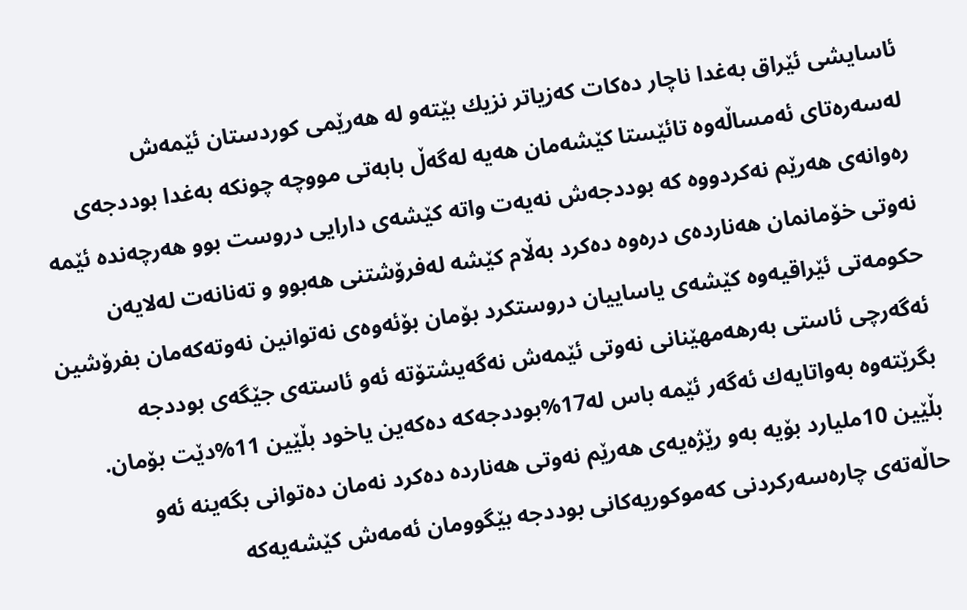ئاسایشی ئێراق به‌غدا ناچار ده‌كات كه‌زیاتر نزیك بێته‌و له‌ هه‌رێمی كوردستان ئێمه‌ش له‌سه‌ره‌تای ئه‌مساڵه‌وه‌ تائێستا كێشه‌مان هه‌یه‌ له‌گه‌ڵ بابه‌تی مووچه‌ چونكه‌ به‌غدا بوددجه‌ی ره‌وانه‌ی هه‌رێم نه‌كردووه‌ كه‌ بوددجه‌ش نه‌یه‌ت واته‌ كێشه‌ی دارایی دروست بوو هه‌رچه‌نده‌ ئێمه‌ نه‌وتی خۆمانمان هه‌نارده‌ی دره‌وه‌ ده‌كرد به‌ڵام كێشه‌ له‌فرۆشتنی هه‌بوو و ته‌نانه‌ت له‌لایه‌ن حكومه‌تی ئێراقیه‌وه‌ كێشه‌ی یاساییان دروستكرد بۆمان بۆئه‌وه‌ی نه‌توانین نه‌وته‌كه‌مان بفرۆشین ئه‌گه‌رچی ئاستی به‌رهه‌مهێنانی نه‌وتی ئێمه‌ش نه‌گه‌یشتۆته‌ ئه‌و ئاسته‌ی جێگه‌ی بوددجه‌ بگرێته‌وه‌ به‌واتایه‌ك ئه‌گه‌ر ئێمه‌ باس له‌17%بوددجه‌كه‌ ده‌كه‌ین یاخود بڵێین 11%دێت بۆمان. بڵێین 10ملیارد بۆیه‌ به‌و رێژه‌یه‌ی هه‌رێم نه‌وتی هه‌نارده‌ ده‌كرد نه‌مان ده‌توانی بگه‌ینه‌ ئه‌و حاڵه‌ته‌ی چاره‌سه‌ركردنی كه‌موكوریه‌كانی بوددجه‌ بێگوومان ئه‌مه‌ش كێشه‌یه‌كه‌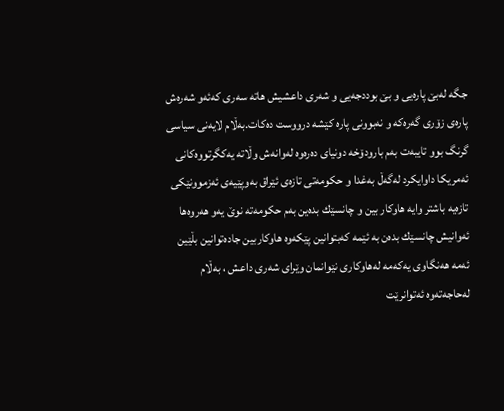جگه‌ له‌بێ پاره‌یی و بێ بوددجه‌یی و شه‌ری داعشیش هاته‌ سه‌ری كه‌ئه‌و شه‌ره‌ش پاره‌ی زۆری گه‌ره‌كه‌ و نه‌بوونی پاره‌ كێشه‌ درووست ده‌كات.به‌ڵام لایه‌نی سیاسی گرنگ بوو تایبه‌ت به‌م بارودۆخه‌ دونیای ده‌ره‌وه‌ له‌وانه‌ش وڵاته‌ یه‌كگرتووه‌كانی ئه‌مریكا داوایكرد له‌گه‌ڵ به‌غدا و حكومه‌تی تازه‌ی ئێراق به‌وپێیه‌ی ئه‌زموونێكی تازه‌یه‌ باشتر وایه‌ هاوكار بین و چانسێك بده‌ین به‌م حكومه‌ته‌ نوێ یه‌و هه‌روه‌ها ئه‌وانیش چانسێك بده‌ن به‌ ئێمه‌ كه‌بتوانین پێكه‌وه‌ هاوكاربین جاده‌توانین بڵێین ئه‌مه‌ هه‌نگاوی یه‌كه‌مه‌ له‌هاوكاری نێوانمان وێرای شه‌ری داعش ، به‌ڵام له‌حاجه‌ته‌وه‌ ئه‌توانرێت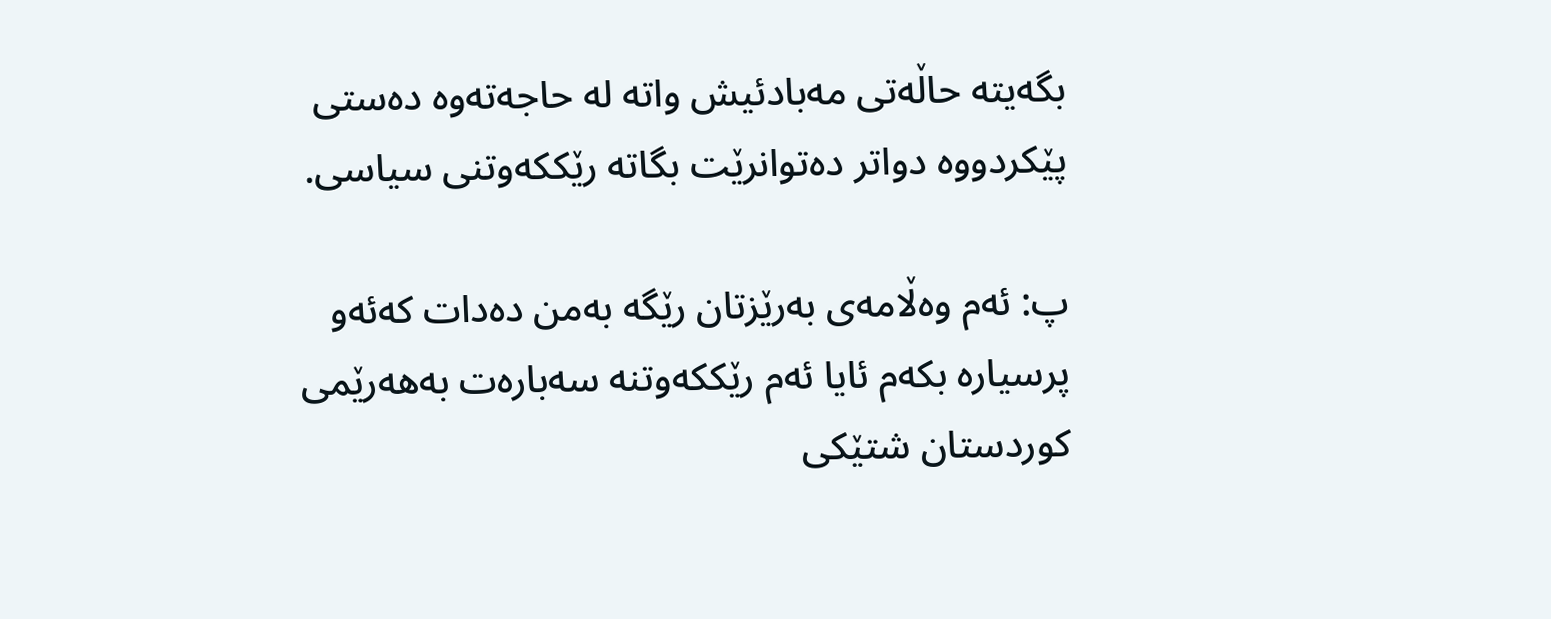بگه‌یته‌ حاڵه‌تی مه‌بادئیش واته‌ له‌ حاجه‌ته‌وه‌ ده‌ستی پێكردووه‌ دواتر ده‌توانرێت بگاته‌ رێككه‌وتنی سیاسی.

پ: ئه‌م وه‌ڵامه‌ی به‌رێزتان رێگه‌ به‌من ده‌دات كه‌ئه‌و پرسیاره‌ بكه‌م ئایا ئه‌م رێككه‌وتنه‌ سه‌باره‌ت به‌هه‌رێمی كوردستان شتێكی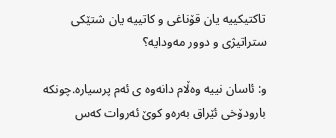تاكتیكییه‌ یان قۆناغی و كاتییه‌ یان شتێكی ستراتیژی و دوور مه‌ودایه‌؟

و: ئاسان نییه‌ وه‌ڵام دانه‌وه‌ ی ئه‌م پرسیاره‌.چونكه‌ بارودۆخی ئێراق به‌ره‌و كوێ‌ ئه‌روات كه‌س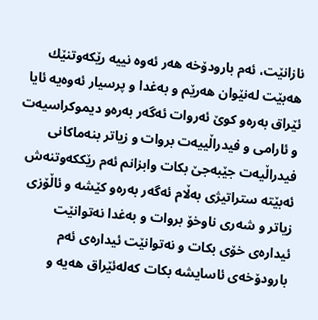نازانێت، ئه‌م بارودۆخه‌ هه‌ر ئه‌وه‌ نییه‌ رێكه‌وتنێك هه‌بێت له‌نێوان هه‌رێم و به‌غدا و پرسیار ئه‌وه‌یه‌ ئایا ئێراق به‌ره‌و كوێ ئه‌روات ئه‌گه‌ر به‌ره‌و دیموكراسیه‌ت و ئارامی و فیدراڵییه‌ت بروات و زیاتر بنه‌ماكانی فیدراڵیه‌ت جێبه‌جێ بكات وابزانم ئه‌م رێككه‌وتنه‌ش ئه‌بێته‌ ستراتیژی به‌ڵام ئه‌گه‌ر به‌ره‌و كێشه‌ و ئاڵۆزی زیاتر و شه‌ری ناوخۆ بروات و به‌غدا نه‌توانێت ئیداره‌ی خۆی بكات و نه‌توانێت ئیداره‌ی ئه‌م بارودۆخه‌ی ئاسایشه‌ بكات كه‌له‌ئێراق هه‌یه‌ و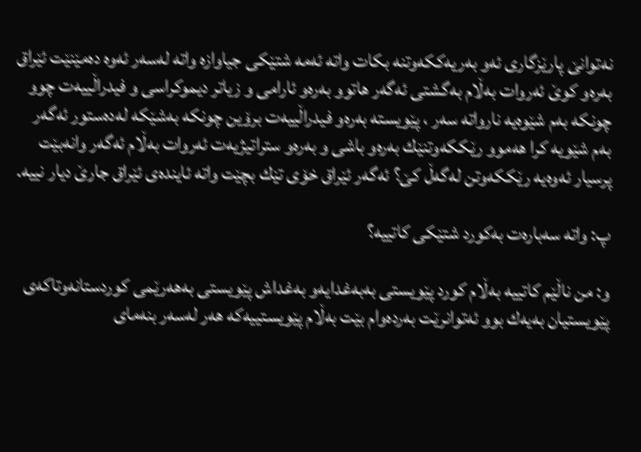نه‌توانێ‌ پارێزگاری ئه‌و به‌ریه‌ككه‌وتنه‌ بكات واته‌ ئه‌مه‌ شتێكی جیاوازه‌ واته‌ له‌سه‌ر ئه‌وه‌ ده‌مێنێت ئێراق به‌ره‌و كوێ‌ ئه‌روات به‌ڵام به‌گشتی ئه‌گه‌ر هاتوو به‌ره‌و ئارامی و زیاتر دیموكراسی و فیدراڵییه‌ت چوو چونكه‌ به‌م شێوه‌یه‌ نارواته‌ سه‌ر ، پێویسته‌ به‌ره‌و فیدراڵییه‌ت برۆین چونكه‌ به‌شێكه‌ له‌ده‌ستور ئه‌گه‌ر به‌م شێویه‌ كرا هه‌موو رێككه‌وتنێك به‌ره‌و باشی و به‌ره‌و ستراتیژیه‌ت ئه‌روات به‌ڵام ئه‌گه‌ر وانه‌بێت پرسیار ئه‌وه‌یه‌ رێككه‌وتن له‌گه‌ڵ كێ‌؟ ئه‌گه‌ر ئێراق خۆی تێك بچێت واته‌ ئاینده‌ی ئێراق جارێ‌ دیار نییه‌.

پ: واته‌ سه‌باره‌ت به‌كورد شتێكی كاتییه‌؟

و: من ناڵێم كاتییه‌ به‌ڵام كورد پێویستی به‌به‌غدایه‌و به‌غداش پێویستی به‌هه‌رێمی كوردستانه‌وتاكه‌ی پێویستیان به‌یه‌ك بوو ئه‌توانرێت به‌رده‌وام بێت به‌ڵام پێویستییه‌كه‌ هه‌ر له‌سه‌ر بنه‌مای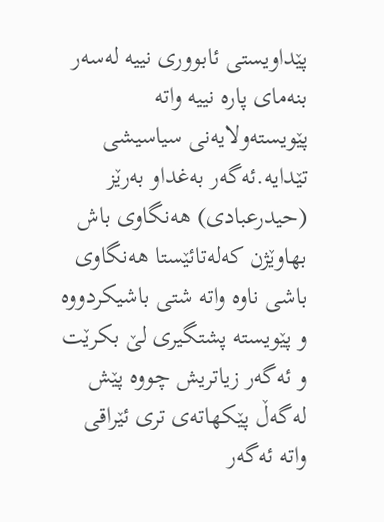پێداویستی ئابووری نییه‌ له‌سه‌ر بنه‌مای پاره‌ نییه‌ واته‌ پێویسته‌ولایه‌نی سیاسیشی تێدایه‌.ئه‌گه‌ر به‌غداو به‌رێز (حیدرعبادی) هه‌نگاوی باش بهاوێژن كه‌له‌تائێستا هه‌نگاوی باشی ناوه‌ واته‌ شتی باشیكردووه‌ و پێویسته‌ پشتگیری لێ بكرێت و ئه‌گه‌ر زیاتریش چووه‌ پێش له‌گه‌ڵ پێكهاته‌ی تری ئێراقی واته‌ ئه‌گه‌ر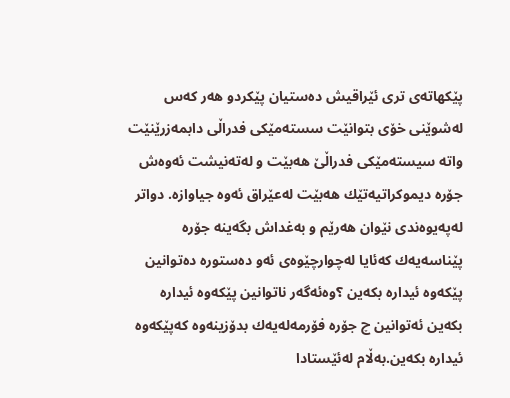پێكهاته‌ی تری ئێراقیش ده‌ستیان پێكردو هه‌ر كه‌س له‌شوێنی خۆی بتوانێت سسته‌مێكی فدراڵی دابمه‌زرێنێت واته‌ سیسته‌مێكی فدراڵێ‌ هه‌بێت و له‌ته‌نیشت ئه‌وه‌ش جۆره‌ دیموكراتیه‌تێك هه‌بێت له‌عێراق ئه‌وه‌ جیاوازه‌. دواتر له‌په‌یوه‌ندی نێوان هه‌رێم و به‌غداش بگه‌ینه‌ جۆره‌ پێناسه‌یه‌ك كه‌ئایا له‌چوارچێوه‌ی ئه‌و ده‌ستوره‌ ده‌توانین پێكه‌وه‌ ئیداره‌ بكه‌ین ؟وه‌ئه‌گه‌ر ناتوانین پێكه‌وه‌ ئیداره‌ بكه‌ین ئه‌توانین چ جۆره‌ فۆرمه‌له‌یه‌ك بدۆزینه‌وه‌ كه‌پێكه‌وه‌ ئیداره‌ بكه‌ین.به‌ڵام له‌ئێستادا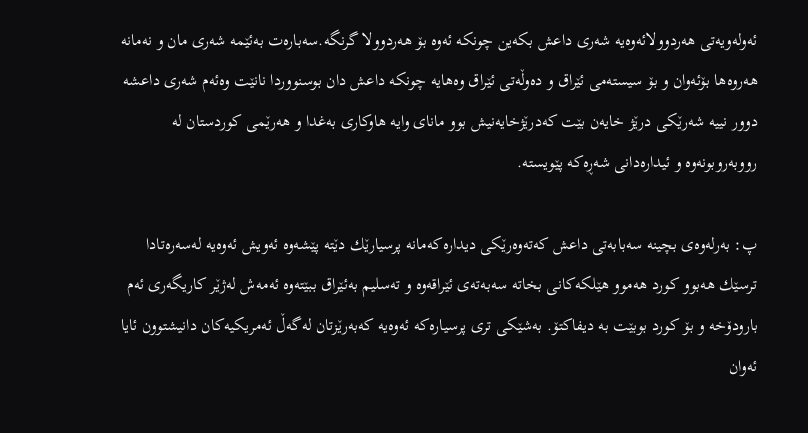ئه‌وله‌ویه‌تی هه‌ردوولائه‌وه‌یه‌ شه‌ری داعش بكه‌ین چونكه‌ ئه‌وه‌ بۆ هه‌ردوولا گرنگه‌.سه‌باره‌ت به‌ئێمه‌ شه‌ری مان و نه‌مانه‌ هه‌روه‌ها بۆئه‌وان و بۆ سیسته‌می ئێراق و ده‌وڵه‌تی ئێراق وه‌هایه‌ چونكه‌ داعش دان بوسنووردا نانێت وه‌ئه‌م شه‌ری داعشه‌ دوور نییه‌ شه‌رێكی درێژ خایه‌ن بێت كه‌درێژخایه‌نیش بوو مانای وایه‌ هاوكاری به‌غدا و هه‌رێمی كوردستان له‌ رووبه‌روبونه‌وه‌ و ئیداره‌دانی شه‌ڕه‌كه‌ پێویسته‌.

پ: به‌رله‌وه‌ی بچینه‌ سه‌بابه‌تی داعش كه‌ته‌وه‌رێكی دیداره‌كه‌مانه‌ پرسیارێك دێته‌ پێشه‌وه‌ ئه‌ویش ئه‌وه‌یه‌ له‌سه‌ره‌تادا ترسێك هه‌بوو كورد هه‌موو هێلكه‌كانی بخاته‌ سه‌به‌ته‌ی ئێراقه‌وه‌ و ته‌سلیم به‌ئێراق ببێته‌وه‌ ئه‌مه‌ش له‌ژێر كاریگه‌ری ئه‌م بارودۆخه‌ و بۆ كورد بوبێت به‌ دیفاكتۆ. به‌شێكی تری پرسیاره‌كه‌ ئه‌وه‌یه‌ كه‌به‌رێزتان له‌گه‌ڵ ئه‌مریكیه‌كان دانیشتوون ئایا ئه‌وان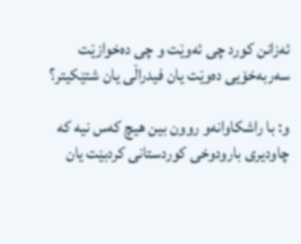ئه‌زانن كورد چی ئه‌وێت و چی ده‌خوازێت سه‌ربه‌خۆیی ده‌وێت یان فیدراڵی یان شتێكیتر؟

و: با راشكاوانه‌و روون بین هیچ كه‌س نیه‌ كه‌ چاودیری بارودوخی كوردستانی كردبێت یان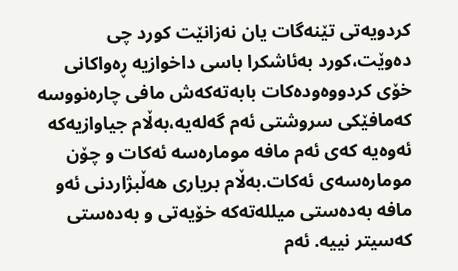كردویه‌تی تێنه‌گات یان نه‌زانێت كورد چی ده‌وێت،كورد به‌ئاشكرا باسی داخوازیه‌ ڕه‌واكانی خۆی كردووه‌وده‌كات بابه‌ته‌كه‌ش مافی چاره‌نووسه‌ كه‌مافێكی سروشتی ئه‌م گه‌له‌یه‌،به‌ڵام جیاوازیه‌كه‌ ئه‌وه‌یه‌ كه‌ی ئه‌م مافه‌ موماره‌سه‌ ئه‌كات و چۆن موماره‌سه‌ی ئه‌كات.به‌ڵام بریاری هه‌ڵبژاردنی ئه‌و مافه‌ به‌ده‌ستی میلله‌ته‌كه‌ خۆیه‌تی و به‌ده‌ستی كه‌سیتر نییه‌. ئه‌م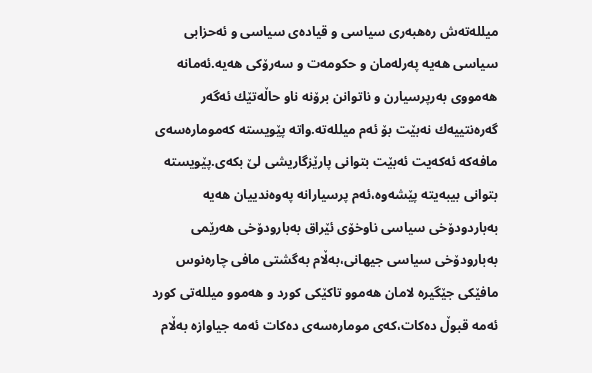میلله‌ته‌ش ره‌هبه‌ری سیاسی و قیاده‌ی سیاسی و ئه‌حزابی سیاسی هه‌یه‌ په‌رله‌مان و حكومه‌ت و سه‌رۆكی هه‌یه‌.ئه‌مانه‌ هه‌مووی به‌رپرسیارن و ناتوانن برۆنه‌ ناو حاڵه‌تێك ئه‌گه‌ر گه‌ره‌نتییه‌ك نه‌بێت بۆ ئه‌م میلله‌ته‌.واته‌ پێویسته‌ كه‌موماره‌سه‌ی مافه‌كه‌ ئه‌كه‌یت ئه‌بێت بتوانی پارێزگاریشی لێ بكه‌ی.پێویسته‌ بتوانی بیبه‌یته‌ پێشه‌وه‌،ئه‌م پرسیارانه‌ په‌وه‌ندییان هه‌یه‌ به‌باردودۆخی سیاسی ناوخۆی ئێراق به‌بارودۆخی هه‌رێمی به‌بارودۆخی سیاسی جیهانی،به‌ڵام به‌گشتی مافی چاره‌نوس مافێكی جێگیره‌ لامان هه‌موو تاكێكی كورد و هه‌موو میلله‌تی كورد ئه‌مه‌ قبوڵ ده‌كات،كه‌ی موماره‌سه‌ی ده‌كات ئه‌مه‌ جیاوازه‌ به‌ڵام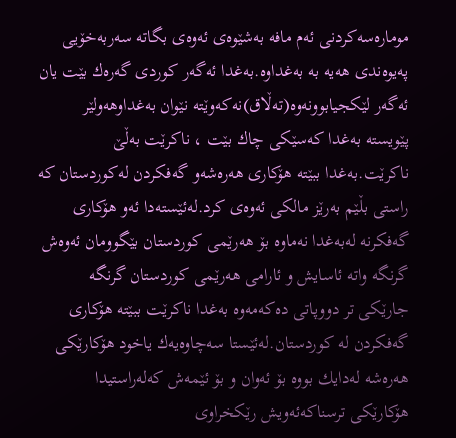موماره‌سه‌كردنی ئه‌م مافه‌ به‌شێوه‌ی ئه‌وه‌ی بگاته‌ سه‌ربه‌خۆیی په‌یوه‌ندی هه‌یه‌ به‌ به‌غداوه‌.به‌غدا ئه‌گه‌ر كوردی گه‌ره‌ك بێت یان ئه‌گه‌ر لێكجیابوونه‌وه‌(ته‌ڵاق)نه‌كه‌وێته‌ نێوان به‌غداوهه‌ولێر پێویسته‌ به‌غدا كه‌سێكی چاك بێت ، ناكرێت به‌ڵێ‌ ناكرێت.به‌غدا ببێته‌ هۆكاری هه‌ره‌شه‌و گه‌فكردن له‌كوردستان كه‌ راستی بڵێم به‌رێز مالكی ئه‌وه‌ی كرد.له‌ئێسته‌دا ئه‌و هۆكاری گه‌فكرنه‌ له‌به‌غدا نه‌ماوه‌ بۆ هه‌رێمی كوردستان بێگوومان ئه‌وه‌ش گرنگه‌ واته‌ ئاسایش و ئارامی هه‌رێمی كوردستان گرنگه‌ جارێكی تر دووپاتی ده‌كه‌مه‌وه‌ به‌غدا ناكرێت ببێته‌ هۆكاری گه‌فكردن له‌ كوردستان.له‌ئێستا سه‌چاوه‌یه‌ك یاخود هۆكارێكی هه‌ره‌شه‌ له‌دایك بووه‌ بۆ ئه‌وان و بۆ ئێمه‌ش كه‌له‌راستیدا هۆكارێكی ترسناكه‌ئه‌ویش رێكخراوی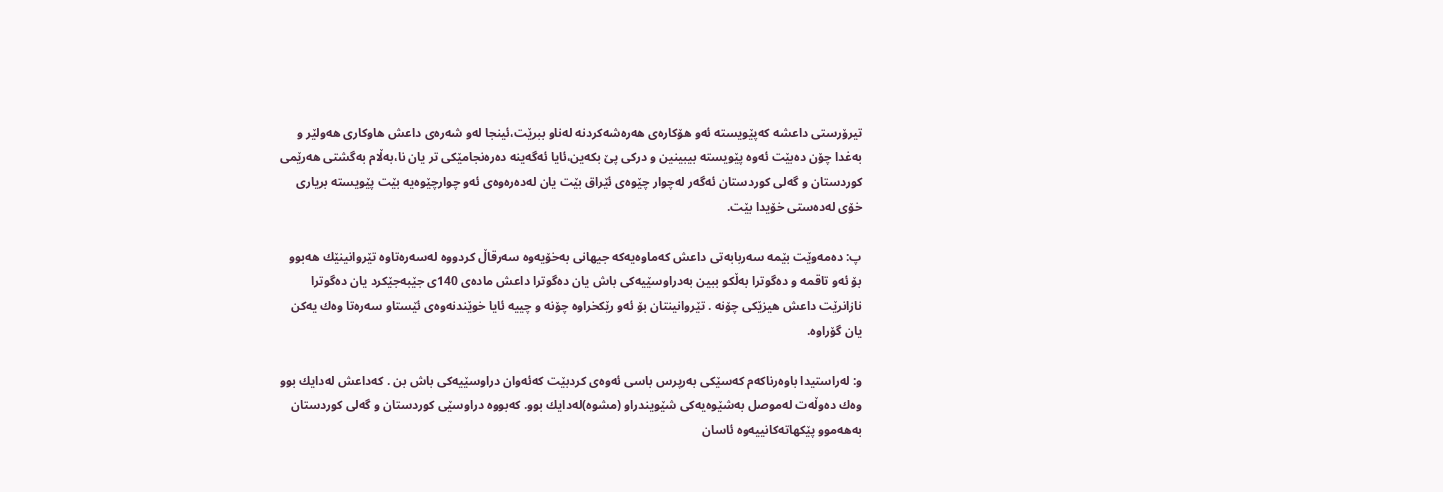تیرۆرستی داعشه‌ كه‌پێویسته‌ ئه‌و هۆكاره‌ی هه‌ره‌شه‌كردنه‌ له‌ناو ببرێت،ئینجا له‌و شه‌ره‌ی داعش هاوكاری هه‌ولێر و به‌غدا چۆن ده‌بێت ئه‌وه‌ پێویسته‌ بیبینین و دركی پێ بكه‌ین،ئایا ئه‌گه‌ینه‌ ده‌ره‌نجامێكی تر یان نا،به‌ڵام به‌گشتی هه‌رێمی كوردستان و گه‌لی كوردستان ئه‌گه‌ر له‌چوار چێوه‌ی ئێراق بێت یان له‌ده‌ره‌وه‌ی ئه‌و چوارچێوه‌یه‌ بێت پێویسته‌ بریاری خۆی له‌ده‌ستی خۆیدا بێت.

پ: ده‌مه‌وێت بێمه‌ سه‌ربابه‌تی داعش كه‌ماوه‌یه‌كه‌ جیهانی به‌خۆیه‌وه‌ سه‌رقاڵ كردووه‌ له‌سه‌ره‌تاوه‌ تێروانینێك هه‌بوو بۆ ئه‌و تاقمه‌ و ده‌گوترا به‌ڵكو ببین به‌دراوسێیه‌كی باش یان ده‌گوترا داعش ماده‌ی 140ی جێبه‌جێكرد یان ده‌گوترا نازانرێت داعش هیزێكی چۆنه‌ . تێروانینتان بۆ ئه‌و رێكخراوه‌ چۆنه‌ و چییه‌ ئایا خوێندنه‌وه‌ی ئێستاو سه‌ره‌تا وه‌ك یه‌كن یان گۆراوه‌.

و: له‌راستیدا باوه‌رناكه‌م كه‌سێكی به‌رپرس باسی ئه‌وه‌ی كردبێت كه‌ئه‌وان دراوسێیه‌كی باش بن . كه‌داعش له‌دایك بوو وه‌ك ده‌وڵه‌ت له‌موصل به‌شێوه‌یه‌كی شێویندراو (مشوه‌)له‌دایك بوو. كه‌بووه‌ دراوسێی كوردستان و گه‌لی كوردستان به‌هه‌موو پێكهاته‌كانییه‌وه‌ ئاسان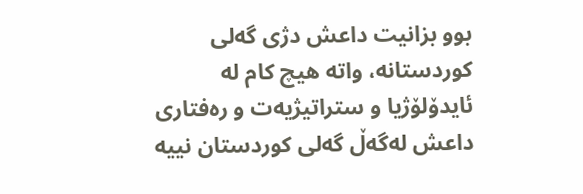بوو بزانیت داعش دژی گه‌لی كوردستانه‌، واته‌ هیچ كام له‌ ئایدۆلۆژیا و ستراتیژیه‌ت و ره‌فتاری داعش له‌گه‌ڵ گه‌لی كوردستان نییه‌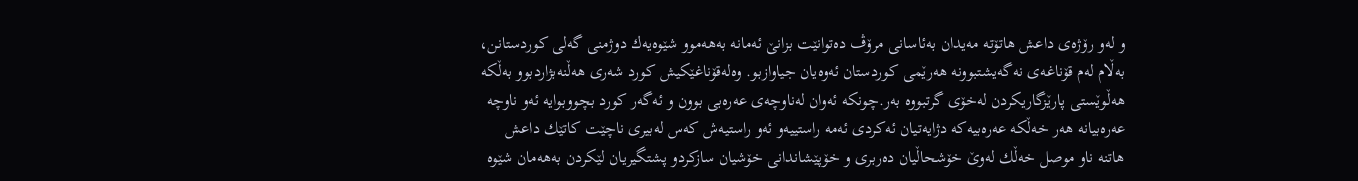و له‌و رۆژه‌ی داعش هاتۆته‌ مه‌یدان به‌ئاسانی مرۆڤ ده‌توانێت بزانێ‌ ئه‌مانه‌ به‌هه‌موو شێوه‌یه‌ك دوژمنی گه‌لی كوردستانن، به‌ڵام له‌م قۆناغه‌ی نه‌گه‌یشتبوونه‌ هه‌رێمی كوردستان ئه‌وه‌یان جیاوازبو. وه‌له‌قۆناغێكیش كورد شه‌ری هه‌ڵنه‌بژاردبوو به‌ڵكه‌ هه‌ڵوێستی پارێزگاریكردن له‌خۆی گرتبووه‌ به‌ر.چونكه‌ ئه‌وان له‌ناوچه‌ی عه‌ره‌بی بوون و ئه‌گه‌ر كورد بچووبوایه‌ ئه‌و ناوچه‌ عه‌ره‌بیانه‌ هه‌ر خه‌ڵكه‌ عه‌ره‌بیه‌كه‌ دژایه‌تیان ئه‌كردی ئه‌مه‌ راستییه‌و ئه‌و راستیه‌ش كه‌س له‌بیری ناچێت كاتێك داعش هاتنه‌ ناو موصل خه‌ڵك له‌وێ‌ خۆشحاڵیان ده‌ربری و خۆپێشاندانی خۆشیان سازكردو پشتگیریان لێكردن به‌هه‌مان شێوه‌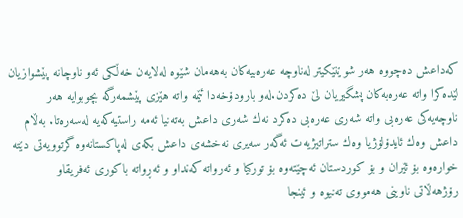كه‌داعش ده‌چووه‌ هه‌ر شوێنێكیتر له‌ناوچه‌ عه‌ره‌بیه‌كان به‌هه‌مان شێوه‌ له‌لایه‌ن خه‌ڵكی ئه‌و ناوچانه‌ پێشوازیان لێده‌كرا واته‌ عه‌ره‌به‌كان پشگیریان لێ ده‌كردن.له‌و بارودۆخه‌دا ئێمه‌ واته‌ هێزی پێشمه‌رگه‌ بچوبوایه‌ هه‌ر ناوچه‌یه‌كی عه‌ره‌بی واته‌ شه‌ری عه‌ره‌بی ده‌كرد نه‌ك شه‌ری داعش به‌ته‌نیا ئه‌مه‌ راستیه‌كه‌یه‌ له‌سه‌ره‌تا. به‌ڵام داعش وه‌ك ئایدۆلۆژیا وه‌ك ستراتیژیه‌ت ئه‌گه‌ر سه‌یری نه‌خشه‌ی داعش بكه‌ی له‌پاكستانه‌وه‌ گرتوویه‌تی دێته‌ خواره‌وه‌ بۆ ئێران و بۆ كوردستان ئه‌چێته‌وه‌ بۆ توركیا و ئه‌رواته‌ كه‌نداو و ئه‌ڕواته‌ باكوری ئه‌فریقاو رۆژهه‌ڵاتی ناوینی هه‌مووی ته‌نیوه‌ و ئینجا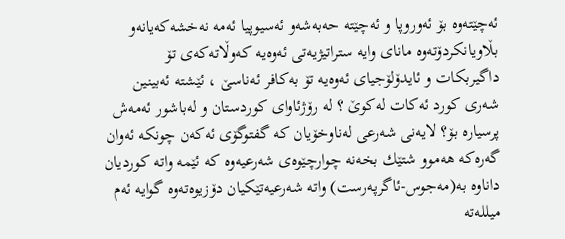ئه‌چێته‌وه‌ بۆ ئه‌وروپا و ئه‌چێته‌ حه‌به‌شه‌و ئه‌سیوپیا ئه‌مه‌ نه‌خشه‌كه‌یانه‌و بڵاویانكردۆته‌وه‌ مانای وایه‌ ستراتیژیه‌تی ئه‌وه‌یه‌ كه‌وڵاته‌كه‌ی تۆ داگیربكات و ئایدۆلۆجیای ئه‌وه‌یه‌ تۆ به‌كافر ئه‌ناسێ‌ ، ئێشته‌ ئه‌بینین شه‌ری كورد ئه‌كات له‌كوێ‌ ؟ له‌ رۆژئاوای كوردستان و له‌باشور ئه‌مه‌ش پرسیاره‌ بۆ؟ لایه‌نی شه‌رعی له‌ناوخۆیان كه‌ گفتوگۆی ئه‌كه‌ن چونكه‌ ئه‌وان گه‌ره‌كه‌ هه‌موو شتێك بخه‌نه‌ چوارچێوه‌ی شه‌رعیه‌وه‌ كه‌ ئێمه‌ واته‌ كوردیان داناوه‌ به‌(مه‌جوس-ئاگرپه‌رست) واته‌ شه‌رعیه‌تێكیان دۆزیوه‌ته‌وه‌ گوایه‌ ئه‌م میلله‌ته‌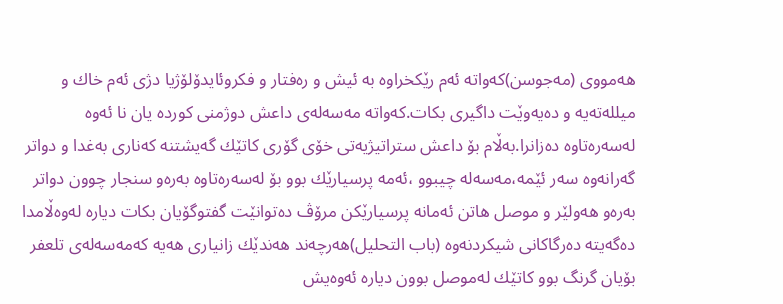هه‌مووی (مه‌جوسن)كه‌واته‌ ئه‌م رێكخراوه‌ به‌ ئیش و ره‌فتار و فكروئایدۆلۆژیا دژی ئه‌م خاك و میلله‌ته‌یه‌ و ده‌یه‌وێت داگیری بكات.كه‌واته‌ مه‌سه‌له‌ی داعش دوژمنی كورده‌ یان نا ئه‌وه‌ له‌سه‌ره‌تاوه‌ ده‌زانرا.به‌ڵام بۆ داعش ستراتیژیه‌تی خۆی گۆری كاتێك گه‌یشتنه‌ كه‌ناری به‌غدا و دواتر گه‌رانه‌وه‌ سه‌ر ئێمه‌،مه‌سه‌له‌ چیبوو ،ئه‌مه‌ پرسیارێك بوو بۆ له‌سه‌ره‌تاوه‌ به‌ره‌و سنجار چوون دواتر به‌ره‌و هه‌ولێر و موصل هاتن ئه‌مانه‌ پرسیارێكن مرۆڤ ده‌توانێت گفتوگۆیان بكات دیاره‌ له‌وه‌ڵامدا ده‌گه‌یته‌ ده‌رگاكانی شیكردنه‌وه‌ (باب التحلیل)هه‌رچه‌ند هه‌ندێك زانیاری هه‌یه‌ كه‌مه‌سه‌له‌ی تلعفر بۆیان گرنگ بوو كاتێك له‌موصل بوون دیاره‌ ئه‌وه‌یش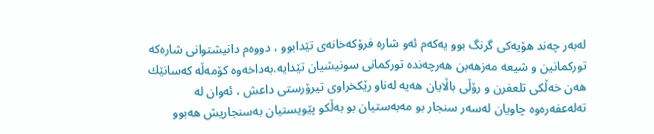له‌به‌ر چه‌ند هۆیه‌كی گرنگ بوو یه‌كه‌م ئه‌و شاره‌ فرۆكه‌خانه‌ی تێدابوو ، دووه‌م دانیشتوانی شاره‌كه‌ توركمانین و شیعه‌ مه‌زهه‌بن هه‌رچه‌نده‌ توركمانی سونیشیان تێدایه‌.به‌داخه‌وه‌ كۆمه‌ڵه‌ كه‌سانێك هه‌ن خه‌ڵكی تلعفرن و رۆڵی باڵایان هه‌یه‌ له‌ناو رێكخراوی تیرۆرستی داعش ، ئه‌وان له‌ ته‌له‌عفه‌ره‌وه‌ چاویان له‌سه‌ر سنجار بو مه‌به‌ستیان بو به‌ڵكو پێویستیان به‌سنجاریش هه‌بوو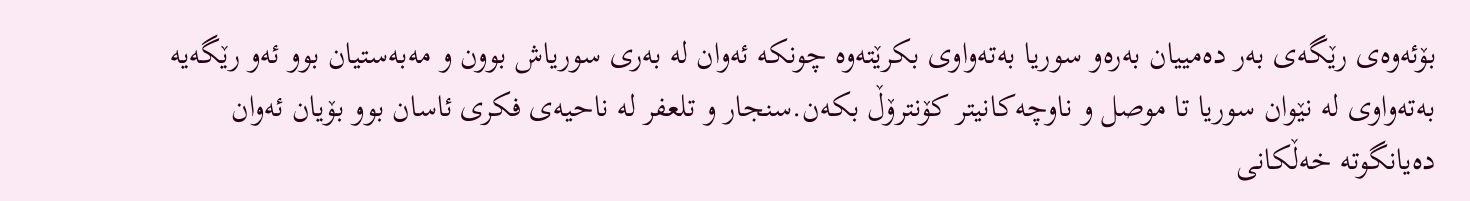بۆئه‌وه‌ی رێگه‌ی به‌ر ده‌مییان به‌ره‌و سوریا به‌ته‌واوی بكرێته‌وه‌ چونكه‌ ئه‌وان له‌ به‌ری سوریاش بوون و مه‌به‌ستیان بوو ئه‌و رێگه‌یه‌ به‌ته‌واوی له‌ نێوان سوریا تا موصل و ناوچه‌كانیتر كۆنترۆڵ بكه‌ن.سنجار و تلعفر له‌ ناحیه‌ی فكری ئاسان بوو بۆیان ئه‌وان ده‌یانگوته‌ خه‌ڵكانی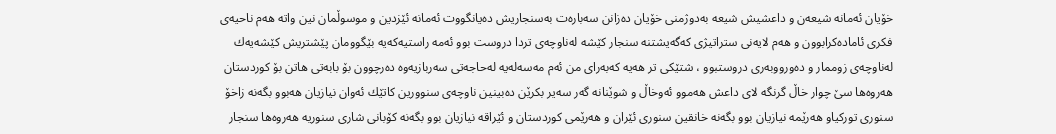خۆیان ئه‌مانه‌ شیعه‌ن و داعشیش شیعه‌ به‌دوژمنی خۆیان ده‌زانن سه‌باره‌ت به‌سنجاریش ده‌یانگووت ئه‌مانه‌ ئێزدین و موسوڵمان نین واته‌ هه‌م ناحیه‌ی فكری ئاماده‌كرابوون و هه‌م لایه‌نی ستراتیژی كه‌گه‌یشتنه‌ سنجار كێشه‌ له‌ناوچه‌ی تردا دروست بوو ئه‌مه‌ راستیه‌كه‌یه‌ بێگوومان پێشتریش كێشه‌یه‌ك له‌ناوچه‌ی زوممار و ده‌ورووبه‌ری دروستبوو ، شتێكی تر هه‌یه‌ كه‌به‌رای من ئه‌م مه‌سه‌له‌یه‌ له‌حاجه‌تی سه‌ربازیه‌وه‌ ده‌رچوون بۆ بابه‌تی هاتن بۆ كوردستان هه‌روه‌ها سێ چوار خاڵ گرنگه‌ لای داعش هه‌موو ئه‌وخاڵ و شوێنانه‌ گه‌ر سه‌یر بكرێن ده‌بینین ناوچه‌ی سنوورین كاتێك ئه‌وان نیازیان هه‌بوو بگه‌نه‌ زاخۆ سنوری توركیاو هه‌رێمه‌ نیازیان بوو بگه‌نه‌ خانقین سنوری ئێران و هه‌رێمی كوردستان و ئێراقه‌ نیازیان بوو بگه‌نه‌ كۆبانی شاری سنوریه‌ هه‌روه‌ها سنجار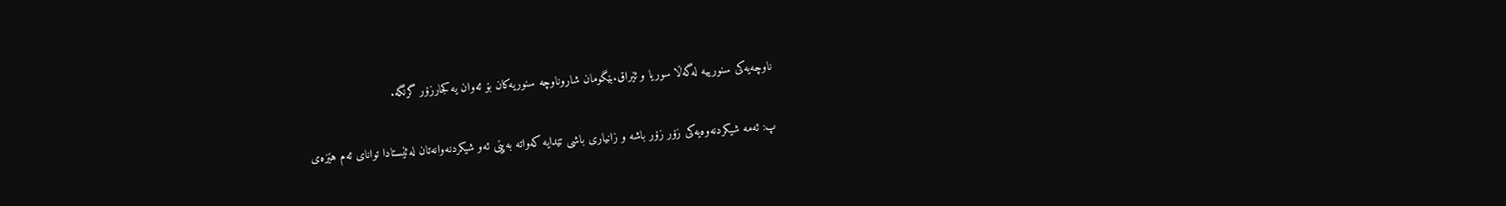ناوچه‌یه‌كی سنورییه‌ له‌گه‌ڵا سوریا و ئێراق.بێگومان شاروناوچه‌ سنوریه‌كان بۆ ئه‌وان یه‌كجارزۆر گرنگه‌.

پ: ئه‌مه‌ شیكردنه‌وه‌یه‌كی زۆر زۆر باشه‌ و زانیاری باشی تێدایه‌ كه‌واته‌ به‌پێی ئه‌و شیكردنه‌وانه‌تان له‌ئێستادا توانای ئه‌م هێزه‌ی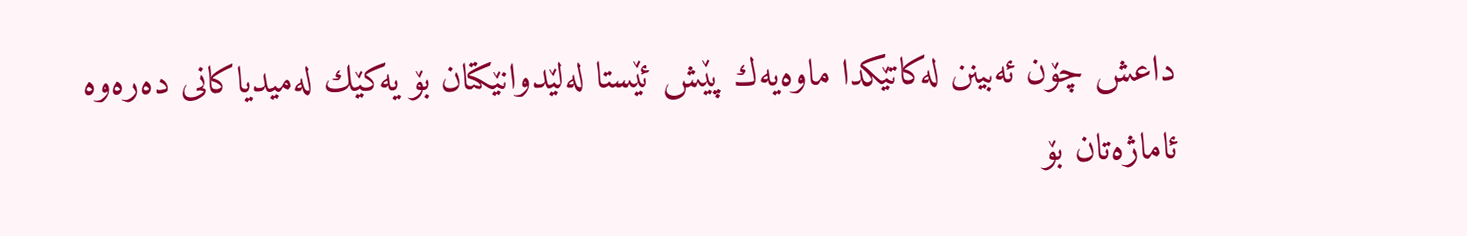داعش چۆن ئه‌بینن له‌كاتێكدا ماوه‌یه‌ك پێش ئێستا له‌لێدوانێكتان بۆ یه‌كێك له‌میدیاكانی ده‌ره‌وه‌ ئاماژه‌تان بۆ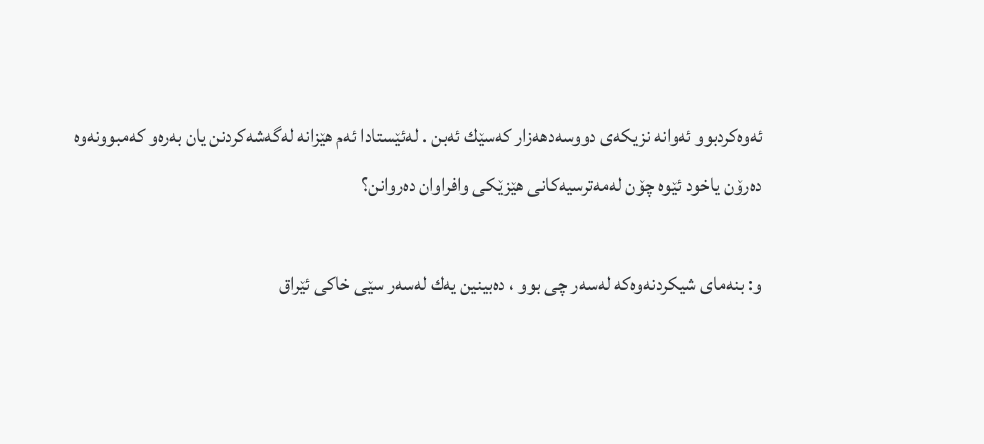ئه‌وه‌كردبوو ئه‌وانه‌ نزیكه‌ی دووسه‌دهه‌زار كه‌سێك ئه‌بن . له‌ئێستادا ئه‌م هێزانه‌ له‌گه‌شه‌كردنن یان به‌ره‌و كه‌مبوونه‌وه‌ ده‌رۆن یاخود ئێوه‌ چۆن له‌مه‌ترسیه‌كانی هێزێكی وافراوان ده‌روانن؟

و: بنه‌مای شیكردنه‌وه‌كه‌ له‌سه‌ر چی بوو ، ده‌بینین یه‌ك له‌سه‌ر سێی خاكی ئێراق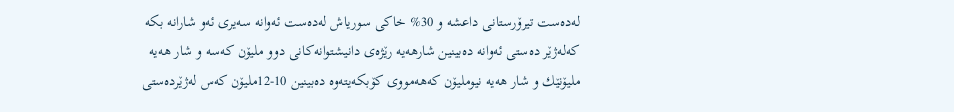له‌ده‌ست تیرۆرستانی داعشه‌ و 30% خاكی سوریاش له‌ده‌ست ئه‌وانه‌ سه‌یری ئه‌و شارانه‌ بكه‌ كه‌له‌ژێر ده‌ستی ئه‌وانه‌ ده‌بینین شارهه‌یه‌ رێژه‌ی دانیشتوانه‌كانی دوو ملیۆن كه‌سه‌ و شار هه‌یه‌ ملیۆنێك و شار هه‌یه‌ نیوملیۆن كه‌هه‌مووی كۆبكه‌یته‌وه‌ ده‌بینین 10-12ملیۆن كه‌س له‌ژێرده‌ستی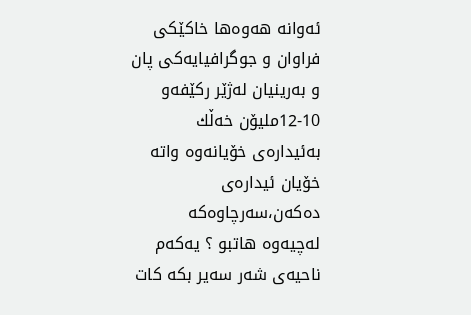ئه‌وانه‌ هه‌وه‌ها خاكێكی فراوان و جوگرافیایه‌كی پان و به‌رینیان له‌ژێر ركێفه‌و 10-12ملیۆن خه‌ڵك به‌ئیداره‌ی خۆیانه‌وه‌ واته‌ خۆیان ئیداره‌ی ده‌كه‌ن،سه‌رچاوه‌كه‌ له‌چیه‌وه‌ هاتبو ؟ یه‌كه‌م ناحیه‌ی شه‌ر سه‌یر بكه‌ كات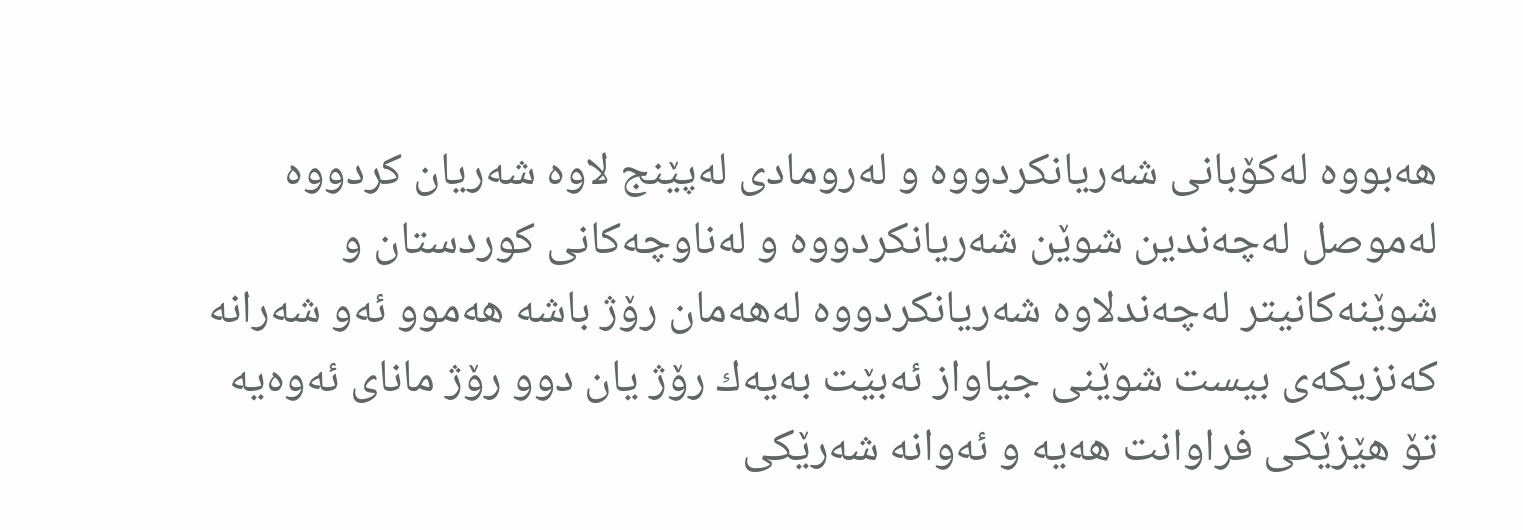هه‌بووه‌ له‌كۆبانی شه‌ریانكردووه‌ و له‌رومادی له‌پێنج لاوه‌ شه‌ریان كردووه‌ له‌موصل له‌چه‌ندین شوێن شه‌ریانكردووه‌ و له‌ناوچه‌كانی كوردستان و شوێنه‌كانیتر له‌چه‌ندلاوه‌ شه‌ریانكردووه‌ له‌هه‌مان رۆژ باشه‌ هه‌موو ئه‌و شه‌رانه‌ كه‌نزیكه‌ی بیست شوێنی جیاواز ئه‌بێت به‌یه‌ك رۆژ یان دوو رۆژ مانای ئه‌وه‌یه‌ تۆ هێزێكی فراوانت هه‌یه‌ و ئه‌وانه‌ شه‌رێكی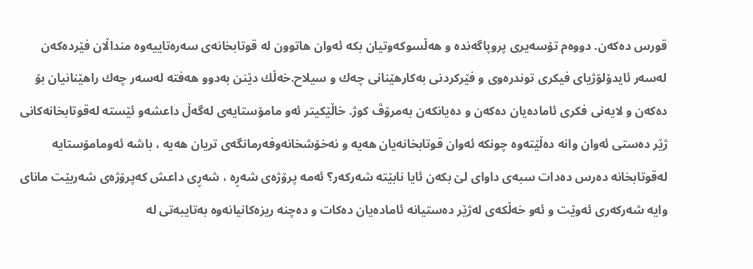قورس ده‌كه‌ن. دووه‌م تۆسه‌یری پروپاگه‌نده‌ و هه‌ڵسوكه‌وتیان بكه‌ ئه‌وان هاتوون له‌ قوتابخانه‌ی سه‌ره‌تاییه‌وه‌ منداڵان فێرده‌كه‌ن له‌سه‌ر ئایدۆلۆژیای فیكری توندره‌وی و فێركردنی به‌كارهێنانی چه‌ك و سیلاح.خه‌ڵك دێنن به‌دوو هه‌فته‌ له‌سه‌ر چه‌ك راهێنانیان بۆ ده‌كه‌ن و لایه‌نی فكری ئاماده‌یان ده‌كه‌ن و ده‌یانكه‌ن به‌مرۆڤ كوژ. خاڵێكیتر ئه‌و مامۆستایه‌ی له‌گه‌ڵ داعشه‌و ئێسته‌ له‌قوتابخانه‌كانی ژێر ده‌ستی ئه‌وان وانه‌ ده‌ڵێته‌وه‌ چونكه‌ ئه‌وان قوتابخانه‌یان هه‌یه‌ و نه‌خۆشخانه‌وفه‌رمانگه‌ی تریان هه‌یه‌ ، باشه‌ ئه‌ومامۆستایه‌ له‌قوتابخانه‌ ده‌رس ده‌دات سبه‌ی داوای لێ بكه‌ن ئایا نابێته‌ شه‌ركه‌ر؟ ئه‌مه‌ پرۆژه‌ی شه‌ڕه‌ ، شه‌ڕی داعش كه‌پرۆژه‌ی شه‌ربێت مانای وایه‌ شه‌ركه‌ری ئه‌وێت و ئه‌و خه‌ڵكه‌ی له‌ژێر ده‌ستیانه‌ ئاماده‌یان ده‌كات و ده‌چنه‌ ریزه‌كانیانه‌وه‌ به‌تایبه‌تی له‌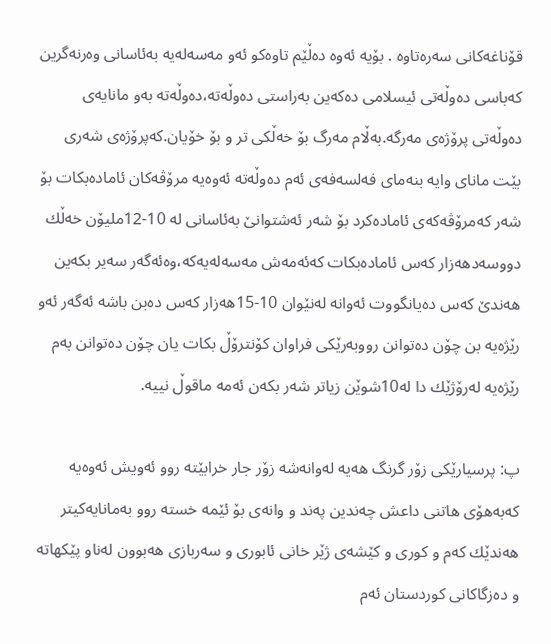قۆناغه‌كانی سه‌ره‌تاوه‌ . بۆیه‌ ئه‌وه‌ ده‌ڵێم تاوه‌كو ئه‌و مه‌سه‌له‌یه‌ به‌ئاسانی وه‌رنه‌گرین كه‌باسی ده‌وڵه‌تی ئیسلامی ده‌كه‌ین به‌راستی ده‌وڵه‌ته‌،ده‌وڵه‌ته‌ به‌و مانایه‌ی ده‌وڵه‌تی پرۆژه‌ی مه‌رگه‌.به‌ڵام مه‌رگ بۆ خه‌ڵكی تر و بۆ خۆیان.كه‌پرۆژه‌ی شه‌ری بێت مانای وایه‌ بنه‌مای فه‌لسه‌فه‌ی ئه‌م ده‌وڵه‌ته‌ ئه‌وه‌یه‌ مرۆڤه‌كان ئاماده‌بكات بۆ شه‌ر كه‌مرۆڤه‌كه‌ی ئاماده‌كرد بۆ شه‌ر ئه‌شتوانێ‌ به‌ئاسانی له‌ 10-12ملیۆن خه‌ڵك دووسه‌دهه‌زار كه‌س ئاماده‌بكات كه‌ئه‌مه‌ش مه‌سه‌له‌یه‌كه‌،وه‌ئه‌گه‌ر سه‌یر بكه‌ین هه‌ندێ كه‌س ده‌یانگووت ئه‌وانه‌ له‌نێوان 10-15هه‌زار كه‌س ده‌بن باشه‌ ئه‌گه‌ر ئه‌و رێژه‌یه‌ بن چۆن ده‌توانن رووبه‌رێكی فراوان كۆنترۆڵ بكات یان چۆن ده‌توانن به‌م رێژه‌یه‌ له‌رۆژێك دا له‌10شوێن زیاتر شه‌ر بكه‌ن ئه‌مه‌ ماقوڵ نییه‌.

پ: پرسیارێكی زۆر گرنگ هه‌یه‌ له‌وانه‌شه‌ زۆر جار خرابێته‌ روو ئه‌ویش ئه‌وه‌یه‌ كه‌به‌هۆی هاتنی داعش چه‌ندین په‌ند و وانه‌ی بۆ ئێمه‌ خسته‌ روو به‌مانایه‌كیتر هه‌ندێك كه‌م و كوری و كێشه‌ی ژێر خانی ئابوری و سه‌ربازی هه‌بوون له‌ناو پێكهاته‌ و ده‌زگاكانی كوردستان ئه‌م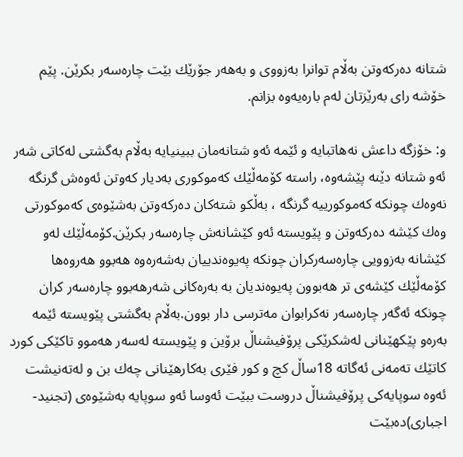شتانه‌ ده‌ركه‌وتن به‌ڵام توانرا به‌زووی و به‌هه‌ر جۆرێك بێت چاره‌سه‌ر بكرێن. پێم خۆشه‌ رای به‌رێزتان له‌م باره‌یه‌وه‌ بزانم.

و: خۆزگه‌ داعش نه‌هاتبایه‌ و ئێمه‌ ئه‌و شتانه‌مان ببینیایه‌ به‌ڵام به‌گشتی له‌كاتی شه‌ر ئه‌و شتانه‌ دێنه‌ پێشه‌وه‌، راسته‌ كۆمه‌ڵێك كه‌موكوری به‌دیار كه‌وتن ئه‌وه‌ش گرنگه‌ نه‌وه‌ك چونكه‌ كه‌موكورییه‌ گرنگه‌ ، به‌ڵكو شته‌كان ده‌ركه‌وتن به‌شێوه‌ی كه‌موكورتی وه‌ك كێشه‌ ده‌ركه‌وتن و پێویسته‌ ئه‌و كێشانه‌ش چاره‌سه‌ر بكرێن.كۆمه‌ڵێك له‌و كێشانه‌ به‌زوویی چاره‌سه‌ركران چونكه‌ په‌یوه‌ندییان به‌شه‌ره‌وه‌ هه‌بوو هه‌روه‌ها كۆمه‌ڵێك كێشه‌ی تر هه‌بوون په‌یوه‌ندیان به‌ به‌ره‌كانی شه‌رهه‌بوو چاره‌سه‌ر كران چونكه‌ ئه‌گه‌ر چاره‌سه‌ر نه‌كرابوان مه‌ترسی دار بوون.به‌ڵام به‌گشتی پێویسته‌ ئێمه‌ به‌ره‌و پێكهێنانی له‌شكرێكی پرۆفیشناڵ برۆین و پێویسته‌ له‌سه‌ر هه‌موو تاكێكی كورد كاتێك ته‌مه‌نی ئه‌گاته‌ 18ساڵ كچ و كور فێری به‌كارهێنانی چه‌ك بن و له‌ته‌نیشت ئه‌وه‌ سوپایه‌كی پرۆفیشناڵ دروست ببێت ئه‌وسا ئه‌و سوپایه‌ به‌شێوه‌ی (تجنید-اجباری)ده‌بێت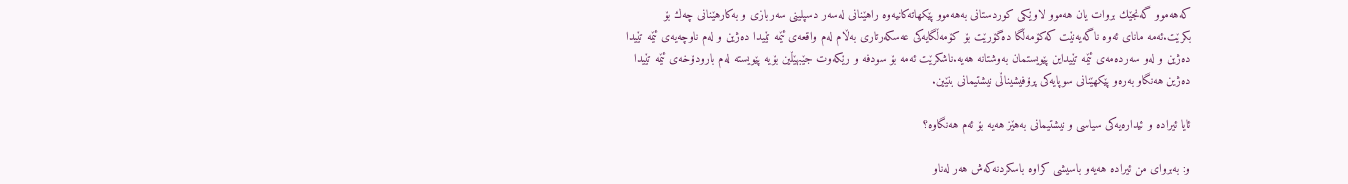كه‌هه‌موو گه‌نجێك بروات یان هه‌موو لاوێكی كوردستانی به‌هه‌موو پێكهاته‌كانیه‌وه‌ راهێنانی له‌سه‌ر دسپلینی سه‌ربازی و به‌كارهێنانی چه‌ك بۆ بكرێت.ئه‌مه‌ مانای ئه‌وه‌ ناگه‌یه‌نێت كه‌كۆمه‌ڵگا ده‌گۆرێت بۆ كۆمه‌ڵگایه‌كی عه‌سكه‌رتاری به‌ڵام له‌م واقعه‌ی ئێمه‌ تێیدا ده‌ژین و له‌م ناوچه‌یه‌ی ئێمه‌ تێیدا ده‌ژین و له‌و سه‌رده‌مه‌ی ئێمه‌ تێیداین پێویستمان به‌وشتانه‌ هه‌یه‌.ناشكرێت ئه‌مه‌ بۆ سودفه‌ و رێكه‌وت جێبهێڵین بۆیه‌ پێویسته‌ له‌م بارودۆخه‌ی ئێمه‌ تێیدا ده‌ژین هه‌نگاو به‌ره‌و پێكهێنانی سوپایه‌كی پرۆفیشیناڵی نیشتیمانی بنێین.

ئایا ئیراده‌ و ئیداره‌یه‌كی سیاسی و نیشتیمانی به‌هێز هه‌یه‌ بۆ ئه‌م هه‌نگاوه‌؟

و: به‌بروای من ئیراده‌ هه‌یه‌و باسیشی كراوه‌ باسكردنه‌كه‌ش هه‌ر له‌ناو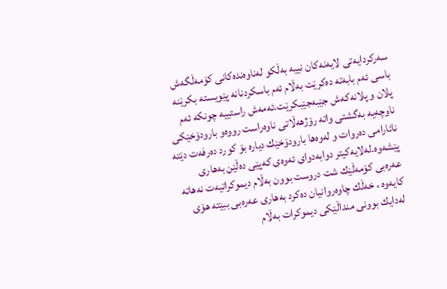سه‌ركردایه‌تی لایه‌نه‌كان نییه‌ به‌ڵكو له‌ناوه‌نده‌كانی كۆمه‌ڵگه‌ش باسی ئه‌م بابه‌ته‌ ده‌كرێت به‌ڵام ئه‌م باسكردنانه‌ پێویسته‌ بكرێنه‌ پلان و پلانه‌كه‌ش جێبه‌جێبكرێت.ئه‌مه‌ش راستییه‌ چونكه‌ ئه‌م ناوچه‌یه‌ به‌گشتی واته‌ رۆژهه‌ڵاتی ناوه‌راست رووه‌و بارودۆخێكی نائارامی ده‌روات و له‌وه‌ها بارودۆخێك دیاره‌ بۆ كورد ده‌رفه‌ت دێته‌ پێشه‌وه‌.له‌لایه‌كیتر دوابه‌دوای ئه‌وه‌ی كه‌پێی ده‌ڵێن به‌هاری عه‌ره‌بی كۆمه‌ڵێك شت دروست بوون به‌ڵام دیموكراتیه‌ت نه‌هاته‌ كایه‌وه‌ ، خه‌ڵك چاوه‌روانیان ده‌كرد به‌هاری عه‌ره‌بی ببێته‌ هۆی له‌دایك بوونی منداڵێكی دیموكرات به‌ڵام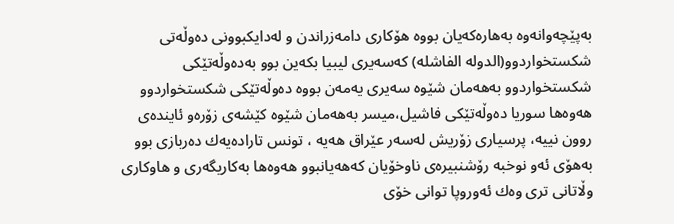به‌پێچه‌وانه‌وه‌ به‌هاره‌كه‌یان بووه‌ هۆكاری دامه‌زراندن و له‌دایكبوونی ده‌وڵه‌تی شكستخواردوو(الدوله‌ الفاشله‌) كه‌سه‌یری لیبیا بكه‌ین بوو به‌ده‌وڵه‌تێكی شكستخواردوو به‌هه‌مان شێوه‌ سه‌یری یه‌مه‌ن بووه‌ ده‌وڵه‌تێكی شكستخواردوو هه‌وه‌ها سوریا ده‌وڵه‌تێكی فاشیل،میسر به‌هه‌مان شێوه‌ كێشه‌ی زۆره‌و ئاینده‌ی روون نییه‌، پرسیاری زۆریش له‌سه‌ر عێراق هه‌یه‌ ، تونس تاراده‌یه‌ك ده‌ربازی بوو به‌هۆی ئه‌و نوخبه‌ رۆشنبیره‌ی ناوخۆیان كه‌هه‌یانبوو هه‌وه‌ها به‌كاریگه‌ری و هاوكاری وڵاتانی تری وه‌ك ئه‌وروپا توانی خۆی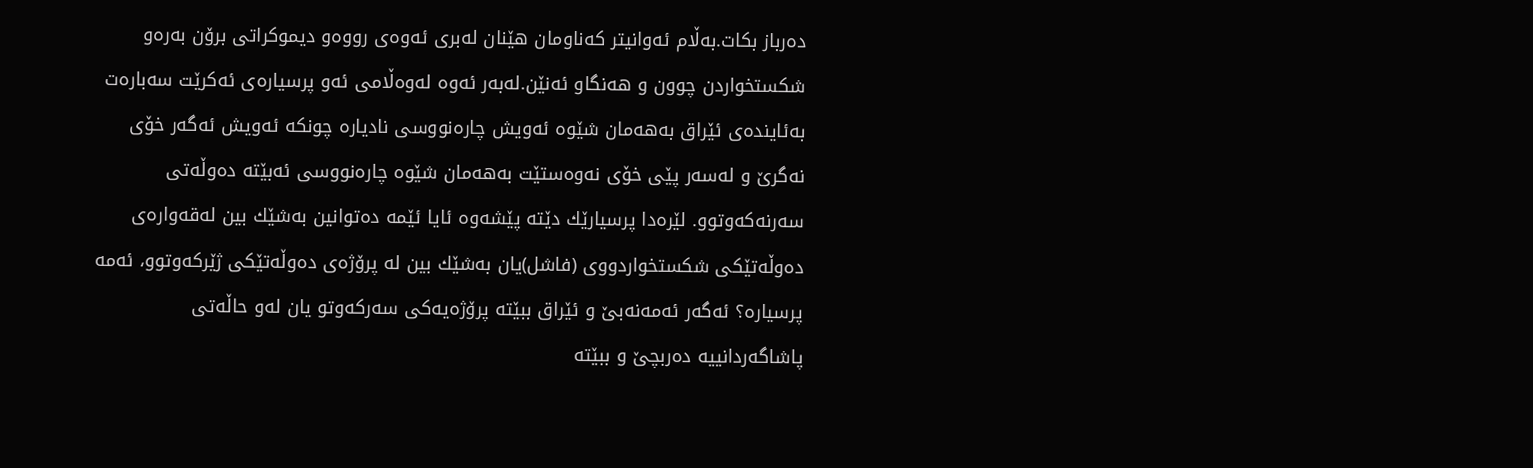ده‌رباز بكات.به‌ڵام ئه‌وانیتر كه‌ناومان هێنان له‌بری ئه‌وه‌ی رووه‌و دیموكراتی برۆن به‌ره‌و شكستخواردن چوون و هه‌نگاو ئه‌نێن.له‌به‌ر ئه‌وه‌ له‌وه‌ڵامی ئه‌و پرسیاره‌ی ئه‌كرێت سه‌باره‌ت به‌ئاینده‌ی ئێراق به‌هه‌مان شێوه‌ ئه‌ویش چاره‌نووسی نادیاره‌ چونكه‌ ئه‌ویش ئه‌گه‌ر خۆی نه‌گرێ‌ و له‌سه‌ر پێی خۆی نه‌وه‌ستێت به‌هه‌مان شێوه‌ چاره‌نووسی ئه‌بێته‌ ده‌وڵه‌تی سه‌رنه‌كه‌وتوو. لێره‌دا پرسیارێك دێته‌ پێشه‌وه‌ ئایا ئێمه‌ ده‌توانین به‌شێك بین له‌قه‌واره‌ی ده‌وڵه‌تێكی شكستخواردووی (فاشل)یان به‌شێك بین له‌ پرۆژه‌ی ده‌وڵه‌تێكی ژێركه‌وتوو، ئه‌مه‌ پرسیاره‌؟ ئه‌گه‌ر ئه‌مه‌نه‌بێ‌ و ئێراق ببێته‌ پرۆژه‌یه‌كی سه‌ركه‌وتو یان له‌و حاڵه‌تی پاشاگه‌ردانییه‌ ده‌ربچێ‌ و ببێته‌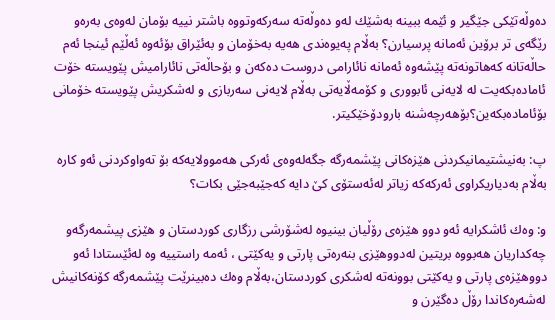ده‌وڵه‌تێكی جێگیر و ئێمه‌ ببینه‌ به‌شێك له‌و ده‌وڵه‌ته‌ سه‌ركه‌وتووه‌ باشتر نییه‌ بۆمان له‌وه‌ی به‌ره‌و رێگه‌ی تر برۆین ئه‌مانه‌ پرسیارن؟ به‌ڵام په‌یوه‌ندی هه‌یه‌ به‌خۆمان و به‌ئێراق بۆئه‌وه‌ ئه‌ڵێم ئینجا ئه‌م حاڵه‌تانه‌ كه‌هاتونه‌ته‌ پێشه‌وه‌ ئه‌مانه‌ نائارامی دروست ده‌كه‌ن و بۆحاڵه‌تی نائارامیش پێویسته‌ خۆت ئاماده‌بكه‌یت له‌ لایه‌نی ئابووری و كۆمه‌ڵایه‌تی به‌ڵام لایه‌نی سه‌ربازی و له‌شكریش پێویسته‌ خۆمانی بۆئاماده‌بكه‌ین؟بۆهه‌رچه‌شنه‌ بارودۆخێكیتر.

پ: به‌نیشتیمانیكردنی هێزه‌كانی پێشمه‌رگه‌ جگه‌له‌وه‌ی ئه‌ركی هه‌موولایه‌كه‌ بۆ ته‌واوكردنی ئه‌و كاره‌ به‌ڵام به‌دیاریكراوی ئه‌ركه‌كه‌ زیاتر له‌ئه‌ستۆی كێ دایه‌ كه‌جێبه‌جێی بكات؟

و: وه‌ك ئاشكرایه‌ ئه‌و دوو هێزه‌ی رۆڵیان بینیوه‌ له‌شۆرشی رزگاری كوردستان و هێزی پیشمه‌رگه‌و چه‌كداریان هه‌بووه‌ بریتین له‌دووهێزی بنه‌ره‌تی پارتی و یه‌كێتی ، ئه‌مه‌ راستییه‌ وه‌ له‌ئێستادا ئه‌و دووهێزه‌ی پارتی و یه‌كێتی بوونه‌ته‌ له‌شكری كوردستان،به‌ڵام وه‌ك ده‌بینرێت پێشمه‌رگه‌ كۆنه‌كانیش له‌شه‌ره‌كاندا رۆڵ ده‌گێرن و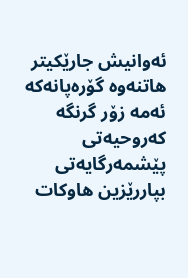ئه‌وانیش جارێكیتر هاتنه‌وه‌ گۆره‌پانه‌كه‌ ئه‌مه‌ زۆر گرنگه‌ كه‌روحیه‌تی پێشمه‌رگایه‌تی بپاررێزین هاوكات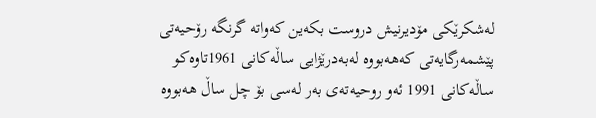له‌شكرێكی مۆدیرنیش دروست بكه‌ین كه‌واته‌ گرنگه‌ رۆحیه‌تی پێشمه‌رگایه‌تی كه‌هه‌بووه‌ له‌به‌درێژایی ساڵه‌كانی 1961تاوه‌كو ساڵه‌كانی 1991 ئه‌و روحیه‌ته‌ی به‌ر له‌سی بۆ چل ساڵ هه‌بووه‌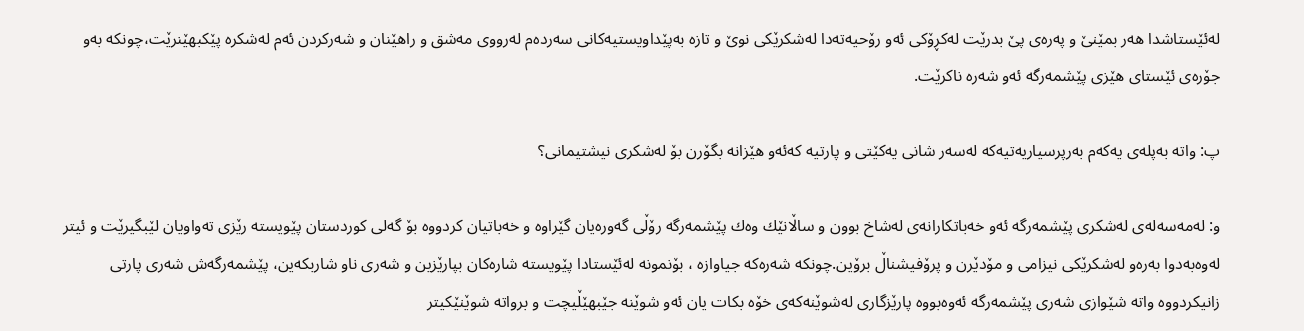له‌ئێستاشدا هه‌ر بمێنێ‌ و په‌ره‌ی پێ بدرێت له‌كڕۆكی ئه‌و رۆحیه‌ته‌دا له‌شكرێكی نوێ و تازه‌ به‌پێداویستیه‌كانی سه‌رده‌م له‌رووی مه‌شق و راهێنان و شه‌ركردن ئه‌م له‌شكره‌ پێكبهێنرێت،چونكه‌ به‌و جۆره‌ی ئێستای هێزی پێشمه‌رگه‌ ئه‌و شه‌ره‌ ناكرێت.

پ: واته‌ به‌پله‌ی یه‌كه‌م به‌رپرسیاریه‌تیه‌كه‌ له‌سه‌ر شانی یه‌كێتی و پارتیه‌ كه‌ئه‌و هێزانه‌ بگۆرن بۆ له‌شكری نیشتیمانی؟

و: له‌مه‌سه‌له‌ی له‌شكری پێشمه‌رگه‌ ئه‌و خه‌باتكارانه‌ی له‌شاخ بوون و ساڵانێك وه‌ك پێشمه‌رگه‌ رۆڵی گه‌وره‌یان گێراوه‌ و خه‌باتیان كردووه‌ بۆ گه‌لی كوردستان پێویسته‌ رێزی ته‌واویان لێبگیرێت و ئیتر له‌وه‌به‌دوا به‌ره‌و له‌شكرێكی نیزامی و مۆدێرن و پرۆفیشناڵ برۆین.چونكه‌ شه‌ره‌كه‌ جیاوازه‌ ، بۆنمونه‌ له‌ئێستادا پێویسته‌ شاره‌كان بپارێزین و شه‌ری ناو شاربكه‌ین، پێشمه‌رگه‌ش شه‌ری پارتی زانیكردووه‌ واته‌ شێوازی شه‌ری پێشمه‌رگه‌ ئه‌وه‌بووه‌ پارێزگاری له‌شوێنه‌كه‌ی خۆه‌ بكات یان ئه‌و شوێنه‌ جێبهێڵیچت و برواته‌ شوێنێكیتر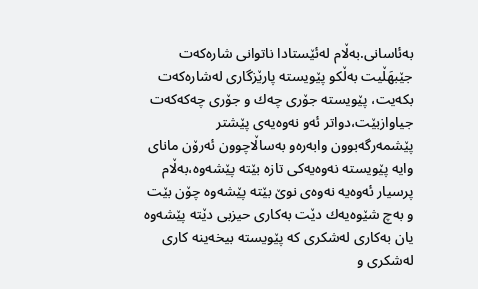به‌ئاسانی.به‌ڵام له‌ئێستادا ناتوانی شاره‌كه‌ت جێبهَڵیت به‌ڵكو پێویسته‌ پارێزگاری له‌شاره‌كه‌ت بكه‌یت، پێویسته‌ جۆری چه‌ك و جۆری چه‌كه‌كه‌ت جیاوازبێت،دواتر ئه‌و نه‌وه‌یه‌ی پێشتر پێشمه‌رگه‌بوون وابه‌ره‌و به‌ساڵاچوون ئه‌رۆن مانای وایه‌ پێویسته‌ نه‌وه‌یه‌كی تازه‌ بێته‌ پێشه‌وه‌،به‌ڵام پرسیار ئه‌وه‌یه‌ نه‌وه‌ی نوێ‌ بێته‌ پێشه‌وه‌ چۆن بێت و به‌چ شێوه‌یه‌ك دێت به‌كاری حیزبی دێته‌ پێشه‌وه‌ یان به‌كاری له‌شكری كه‌ پێویسته‌ بیخه‌ینه‌ كاری له‌شكری و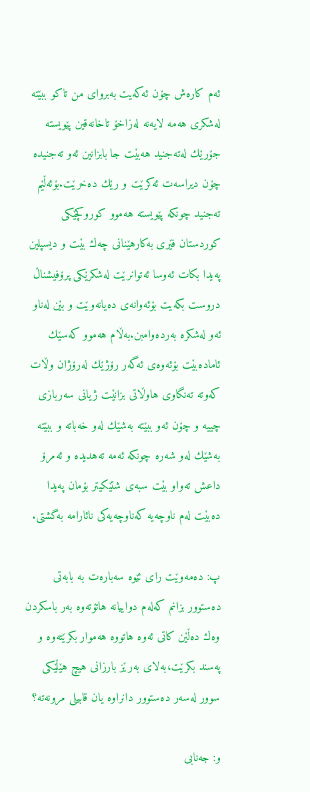ئه‌م كاره‌ش چۆن ئه‌كه‌یت به‌بروای من تاكو ببێته‌ له‌شكری هه‌مه‌ لایه‌نه‌ له‌زاخۆ تاخانه‌قین پێویسته‌ جۆرێك له‌ته‌جنید هه‌بێت جا بابزانین ئه‌و ته‌جنیده‌ چۆن دیراسه‌ت ئه‌كرێت و رێك ده‌خرێت.بۆئه‌ڵێم ته‌جنید چونكه‌ پێویسته‌ هه‌موو كوروكچێكی كوردستان فێری به‌كارهێنانی چه‌ك بێت و دیسپلین په‌یدا بكات ئه‌وسا ئه‌توانرێت له‌شكرێكی پرۆفیشناڵ دروست بكه‌یت بۆئه‌وانه‌ی ده‌یانه‌وێت و بێن له‌ناو ئه‌و له‌شكره‌ به‌رده‌وامبن.به‌ڵام هه‌موو كه‌سێك ئاماده‌بێت بۆئه‌وه‌ی ئه‌گه‌ر رۆژێك له‌رۆژان وڵات كه‌وته‌ ته‌نگاوی هاوڵاتی بزانێت ژیانی سه‌ربازی چییه‌ و چۆن ئه‌و ببێته‌ به‌شێك له‌و خه‌باته‌ و ببێته‌ به‌شێك له‌و شه‌ره‌ چونكه‌ ئه‌مه‌ ته‌هدیده‌ و ئه‌مرۆ داعش ته‌واو بێت سبه‌ی شتێكیتر بۆمان په‌یدا ده‌بێت له‌م ناوچه‌یه‌ كه‌ناوچه‌یه‌كی نائارامه‌ به‌گشتی.

پ: ده‌مه‌وێت رای ئێوه‌ سه‌باره‌ت به‌ بابه‌تی ده‌ستوور بزانم كه‌له‌م دواییانه‌ هاتۆته‌وه‌ به‌ر باسكردن وه‌ك ده‌ڵێن كاتی ئه‌وه‌ هاتووه‌ هه‌موار بكرێته‌وه‌ و په‌سند بكرێت،به‌لای به‌رێز بارزانی هیچ هێڵێكی سوور له‌سه‌ر ده‌ستوور دانراوه‌ یان قابیلی مرونه‌ته‌؟

و: جه‌نابی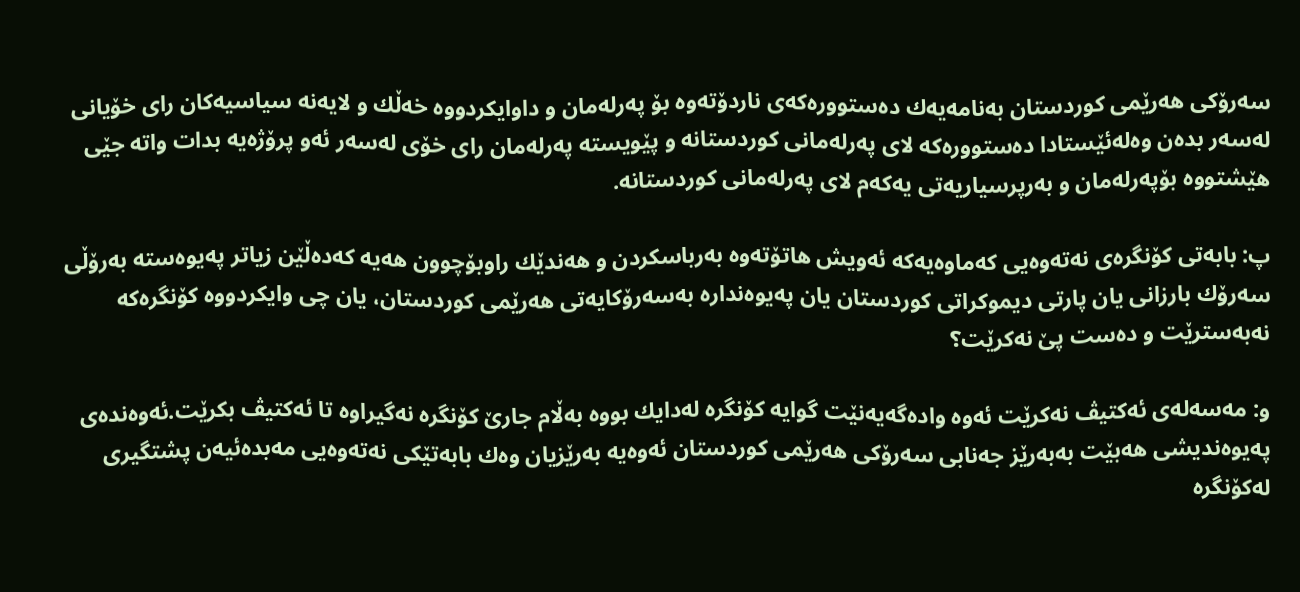سه‌رۆكی هه‌رێمی كوردستان به‌نامه‌یه‌ك ده‌ستووره‌كه‌ی ناردۆته‌وه‌ بۆ په‌رله‌مان و داوایكردووه‌ خه‌ڵك و لایه‌نه‌ سیاسیه‌كان رای خۆیانی له‌سه‌ر بده‌ن وه‌له‌ئێستادا ده‌ستووره‌كه‌ لای په‌رله‌مانی كوردستانه‌ و پێویسته‌ په‌رله‌مان رای خۆی له‌سه‌ر ئه‌و پرۆژه‌یه‌ بدات واته‌ جێی هێشتووه‌ بۆپه‌رله‌مان و به‌رپرسیاریه‌تی یه‌كه‌م لای په‌رله‌مانی كوردستانه‌.

پ: بابه‌تی كۆنگره‌ی نه‌ته‌وه‌یی كه‌ماوه‌یه‌كه‌ ئه‌ویش هاتۆته‌وه‌ به‌رباسكردن و هه‌ندێك راوبۆچوون هه‌یه‌ كه‌ده‌ڵێن زیاتر په‌یوه‌سته‌ به‌رۆڵی سه‌رۆك بارزانی یان پارتی دیموكراتی كوردستان یان په‌یوه‌نداره‌ به‌سه‌رۆكایه‌تی هه‌رێمی كوردستان، یان چی وایكردووه‌ كۆنگره‌كه‌ نه‌به‌سترێت و ده‌ست پێ نه‌كرێت؟

و: مه‌سه‌له‌ی ئه‌كتیڤ نه‌كرێت ئه‌وه‌ واده‌گه‌یه‌نێت گوایه‌ كۆنگره‌ له‌دایك بووه‌ به‌ڵام جارێ كۆنگره‌ نه‌گیراوه‌ تا ئه‌كتیڤ بكرێت.ئه‌وه‌نده‌ی په‌یوه‌ندیشی هه‌بێت به‌به‌رێز جه‌نابی سه‌رۆكی هه‌رێمی كوردستان ئه‌وه‌یه‌ به‌رێزیان وه‌ك بابه‌تێكی نه‌ته‌وه‌یی مه‌بده‌ئیه‌ن پشتگیری له‌كۆنگره‌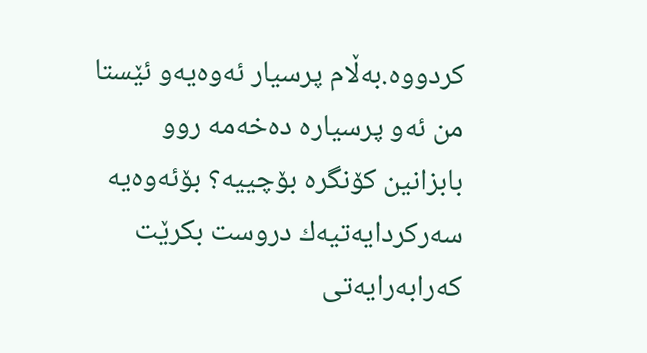كردووه‌.به‌ڵام پرسیار ئه‌وه‌یه‌و ئێستا من ئه‌و پرسیاره‌ ده‌خه‌مه‌ روو بابزانین كۆنگره‌ بۆچییه‌؟ بۆئه‌وه‌یه‌ سه‌ركردایه‌تیه‌ك دروست بكرێت كه‌رابه‌رایه‌تی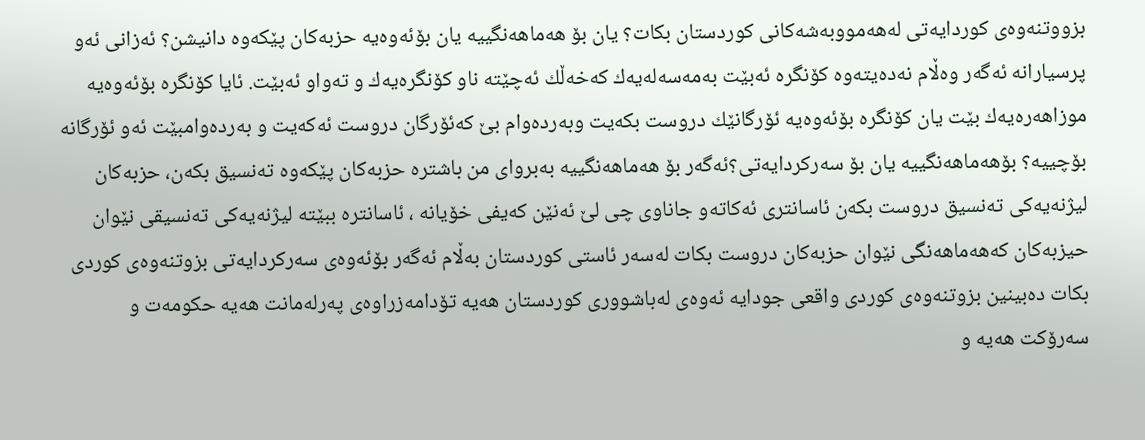بزووتنه‌وه‌ی كوردایه‌تی له‌هه‌مووبه‌شه‌كانی كوردستان بكات؟ یان بۆ هه‌ماهه‌نگییه‌ یان بۆئه‌وه‌یه‌ حزبه‌كان پێكه‌وه‌ دانیشن؟ ئه‌زانی ئه‌و پرسیارانه‌ ئه‌گه‌ر وه‌ڵام نه‌ده‌یته‌وه‌ كۆنگره‌ ئه‌بێت به‌مه‌سه‌له‌یه‌ك كه‌خه‌ڵك ئه‌چێته‌ ناو كۆنگره‌یه‌ك و ته‌واو ئه‌بێت. ئایا كۆنگره‌ بۆئه‌وه‌یه‌ موزاهه‌ره‌یه‌ك بێت یان كۆنگره‌ بۆئه‌وه‌یه‌ ئۆرگانێك دروست بكه‌یت وبه‌رده‌وام بێ كه‌ئۆرگان دروست ئه‌كه‌یت و به‌رده‌وامبێت ئه‌و ئۆرگانه‌ بۆچییه‌؟ بۆهه‌ماهه‌نگییه‌ یان بۆ سه‌ركردایه‌تی؟ئه‌گه‌ر بۆ هه‌ماهه‌نگییه‌ به‌بروای من باشتره‌ حزبه‌كان پێكه‌وه‌ ته‌نسیق بكه‌ن، حزبه‌كان لیژنه‌یه‌كی ته‌نسیق دروست بكه‌ن ئاسانتری ئه‌كاته‌و جاناوی چی لێ ئه‌نێن كه‌یفی خۆیانه‌ ، ئاسانتره‌ ببێته‌ لیژنه‌یه‌كی ته‌نسیقی نێوان حیزبه‌كان كه‌هه‌ماهه‌نگی نێوان حزبه‌كان دروست بكات له‌سه‌ر ئاستی كوردستان به‌ڵام ئه‌گه‌ر بۆئه‌وه‌ی سه‌ركردایه‌تی بزوتنه‌وه‌ی كوردی بكات ده‌بینین بزوتنه‌وه‌ی كوردی واقعی جودایه‌ ئه‌وه‌ی له‌باشووری كوردستان هه‌یه‌ تۆدامه‌زراوه‌ی په‌رله‌مانت هه‌یه‌ حكومه‌ت و سه‌رۆكت هه‌یه‌ و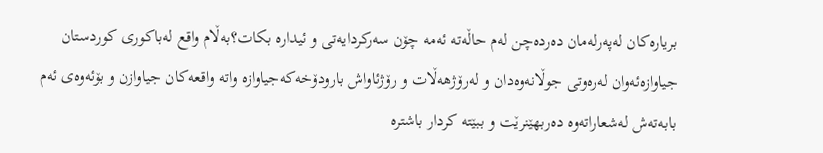بریاره‌كان له‌په‌رله‌مان ده‌رده‌چن له‌م حاڵه‌ته‌ ئه‌مه‌ چۆن سه‌ركردایه‌تی و ئیداره‌ بكات؟به‌ڵام واقع له‌باكوری كوردستان جیاوازه‌ئه‌وان له‌ره‌وتی جوڵانه‌وه‌دان و له‌رۆژهه‌ڵات و رۆژئاواش بارودۆخه‌كه‌جیاوازه‌ واته‌ واقعه‌كان جیاوازن و بۆئه‌وه‌ی ئه‌م بابه‌ته‌ش له‌شعاراته‌وه‌ ده‌ربهێنرێت و ببێته‌ كردار باشتره‌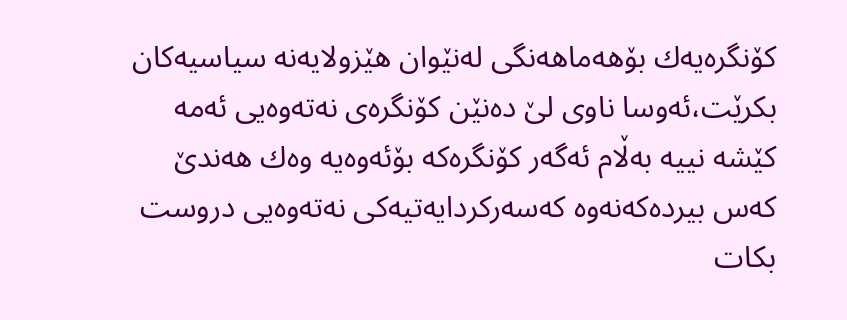كۆنگره‌یه‌ك بۆهه‌ماهه‌نگی له‌نێوان هێزولایه‌نه‌ سیاسیه‌كان بكرێت،ئه‌وسا ناوی لێ ده‌نێن كۆنگره‌ی نه‌ته‌وه‌یی ئه‌مه‌ كێشه‌ نییه‌ به‌ڵام ئه‌گه‌ر كۆنگره‌كه‌ بۆئه‌وه‌یه‌ وه‌ك هه‌ندێ‌ كه‌س بیرده‌كه‌نه‌وه‌ كه‌سه‌ركردایه‌تیه‌كی نه‌ته‌وه‌یی دروست بكات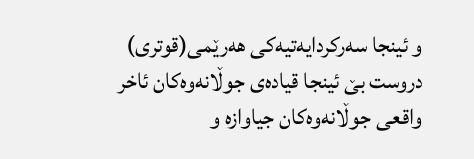و ئینجا سه‌ركردایه‌تیه‌كی هه‌رێمی(قوتری) دروست بێ ئینجا قیاده‌ی جوڵانه‌وه‌كان ئاخر واقعی جوڵانه‌وه‌كان جیاوازه‌ و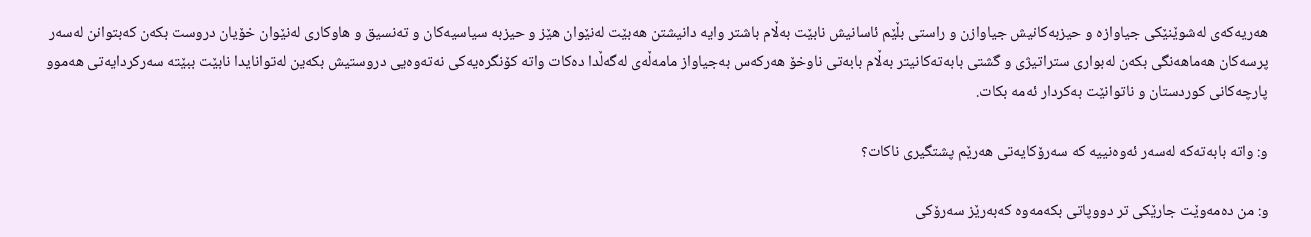هه‌ریه‌كه‌ی له‌شوێنێكی جیاوازه‌ و حیزبه‌كانیش جیاوازن و راستی بڵێم ئاسانیش نابێت به‌ڵام باشتر وایه‌ دانیشتن هه‌بێت له‌نێوان هێز و حیزبه‌ سیاسیه‌كان و ته‌نسیق و هاوكاری له‌نێوان خۆیان دروست بكه‌ن كه‌بتوانن له‌سه‌ر پرسه‌كان هه‌ماهه‌نگی بكه‌ن له‌بواری ستراتیژی و گشتی بابه‌ته‌كانیتر به‌ڵام بابه‌تی ناوخۆ هه‌ركه‌س به‌جیاواز مامه‌ڵه‌ی له‌گه‌ڵدا ده‌كات واته‌ كۆنگره‌یه‌كی نه‌ته‌وه‌یی دروستیش بكه‌ین له‌توانایدا نابێت ببێته‌ سه‌ركردایه‌تی هه‌موو پارچه‌كانی كوردستان و ناتوانێت به‌كردار ئه‌مه‌ بكات.

و: واته‌ بابه‌ته‌كه‌ له‌سه‌ر ئه‌وه‌نییه‌ كه‌ سه‌رۆكایه‌تی هه‌رێم پشتگیری ناكات؟

و: من ده‌مه‌وێت جارێكی تر دووپاتی بكه‌مه‌وه‌ كه‌به‌رێز سه‌رۆكی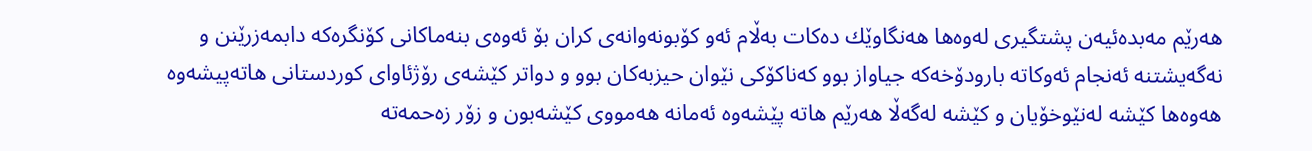هه‌رێم مه‌بده‌ئیه‌ن پشتگیری له‌وه‌ها هه‌نگاوێك ده‌كات به‌ڵام ئه‌و كۆبونه‌وانه‌ی كران بۆ ئه‌وه‌ی بنه‌ماكانی كۆنگره‌كه‌ دابمه‌زرێنن و نه‌گه‌یشتنه‌ ئه‌نجام ئه‌وكاته‌ بارودۆخه‌كه‌ جیاواز بوو كه‌ناكۆكی نێوان حیزبه‌كان بوو و دواتر كێشه‌ی رۆژئاوای كوردستانی هاته‌پیشه‌وه‌ هه‌وه‌ها كێشه‌ له‌نێوخۆیان و كێشه‌ له‌گه‌ڵا هه‌رێم هاته‌ پێشه‌وه‌ ئه‌مانه‌ هه‌مووی كێشه‌بون و زۆر زه‌حمه‌ته‌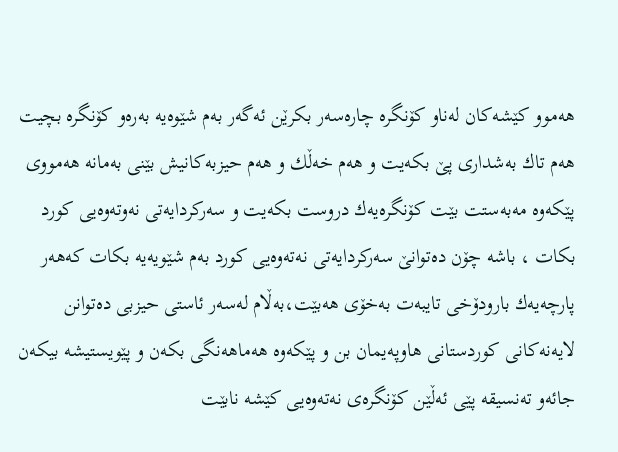هه‌موو كێشه‌كان له‌ناو كۆنگره‌ چاره‌سه‌ر بكرێن ئه‌گه‌ر به‌م شێوه‌یه‌ به‌ره‌و كۆنگره‌ بچیت هه‌م تاك به‌شداری پێ بكه‌یت و هه‌م خه‌ڵك و هه‌م حیزبه‌كانیش بێنی به‌مانه‌ هه‌مووی پێكه‌وه‌ مه‌به‌ستت بێت كۆنگره‌یه‌ك دروست بكه‌یت و سه‌ركردایه‌تی نه‌وته‌وه‌یی كورد بكات ، باشه‌ چۆن ده‌توانێ‌ سه‌ركردایه‌تی نه‌ته‌وه‌یی كورد به‌م شێویه‌یه‌ بكات كه‌هه‌ر پارچه‌یه‌ك بارودۆخی تایبه‌ت به‌خۆی هه‌بێت،به‌ڵام له‌سه‌ر ئاستی حیزبی ده‌توانن لایه‌نه‌كانی كوردستانی هاوپه‌یمان بن و پێكه‌وه‌ هه‌ماهه‌نگی بكه‌ن و پێویستیشه‌ بیكه‌ن جائه‌و ته‌نسیقه‌ پێی ئه‌ڵێن كۆنگره‌ی نه‌ته‌وه‌یی كێشه‌ نابێت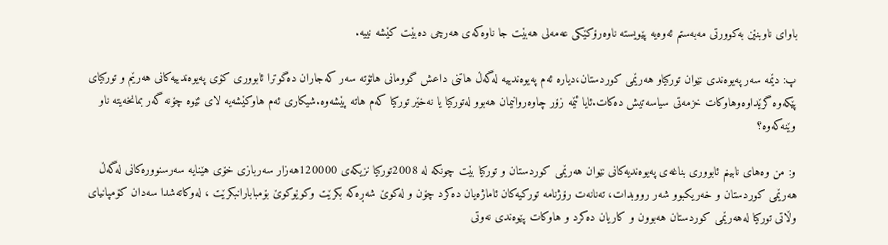باوای ناوبنێن به‌كوورتی مه‌به‌ستم ئه‌وه‌یه‌ پێویسته‌ ناوه‌رۆكێكی عه‌مه‌لی هه‌بێت جا ناوه‌كه‌ی هه‌رچی ده‌بێت كێشه‌ نییه‌.

پ: دێمه‌ سه‌ر په‌یوه‌ندی نێوان توركیاو هه‌رێمی كوردستان،دیاره‌ ئه‌م په‌یوه‌ندییه‌ له‌گه‌ڵ هاتنی داعش گوومانی هاتۆته‌ سه‌ر كه‌جاران ده‌گوترا ئابووری كۆی په‌یوه‌ندییه‌كانی هه‌رێم و توركیای پێكه‌وه‌ گرێداوه‌وهاوكات خزمه‌تی سیاسه‌تیش ده‌كات.ئایا ئێمه‌ زۆر چاوه‌روانیمان هه‌بوو له‌توركیا یا نه‌خێر توركیا كه‌م هاته‌ پێشه‌وه‌.شیكاری ئه‌م هاوكێشه‌یه‌ لای ئێوه‌ چۆنه‌ گه‌ر بمانخه‌یته‌ ناو وێنه‌كه‌وه‌؟

و: من وه‌های نابینم ئابووری بناغه‌ی په‌یوه‌ندیه‌كانی نێوان هه‌رێمی كوردستان و توركیا بێت چونكه‌ له‌ 2008توركیا نزیكه‌ی 120000هه‌زار سه‌ربازی خۆی هێنایه‌ سه‌رسنووره‌كانی له‌گه‌ڵ هه‌رێمی كوردستان و خه‌ریكبوو شه‌ر رووبدات، ته‌نانه‌ت رۆژنامه‌ توركیه‌كان ئاماژه‌یان ده‌كرد چۆن و له‌كوێ‌ شه‌ڕه‌كه‌ بكرێت وكوێوكوێ‌ بۆمبابارانبكرێت ، له‌وكاته‌شدا سه‌دان كۆمپانیای وڵاتی توركیا له‌هه‌رێمی كوردستان هه‌بوون و كاریان ده‌كرد و هاوكات پێوه‌ندی نه‌وتی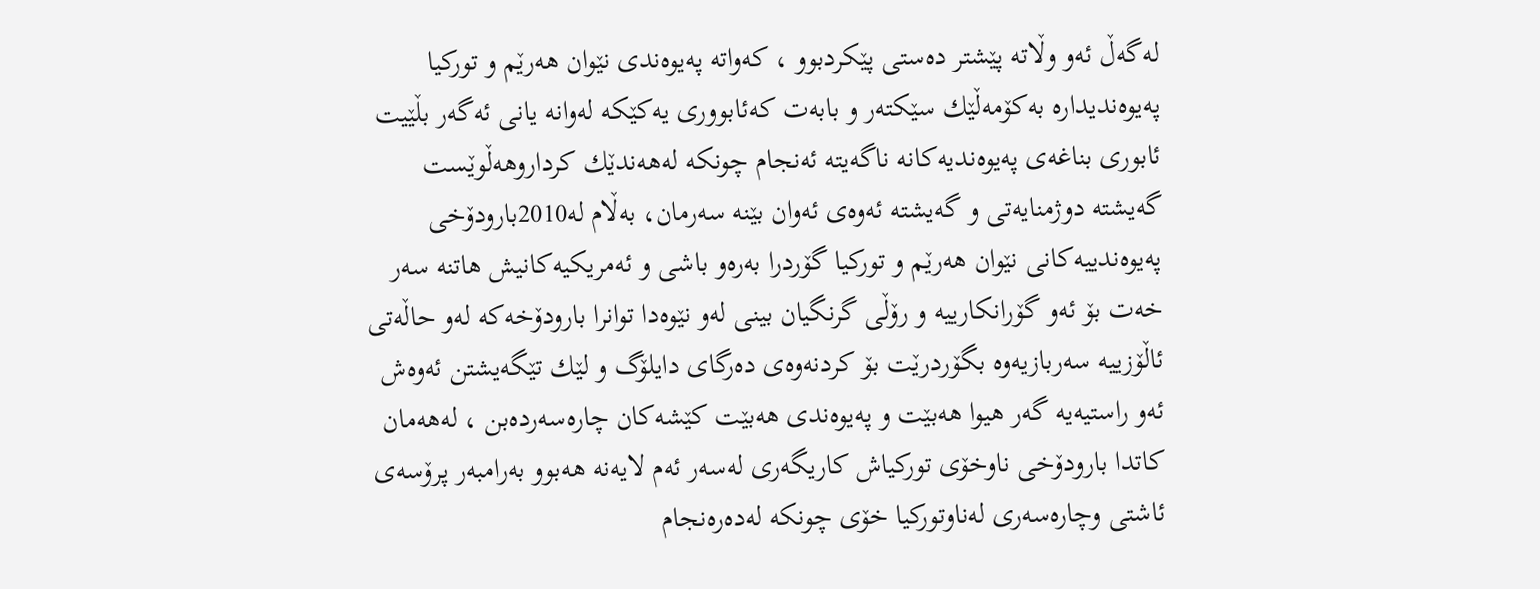له‌گه‌ڵ ئه‌و وڵاته‌ پێشتر ده‌ستی پێكردبوو ، كه‌واته‌ په‌یوه‌ندی نێوان هه‌رێم و توركیا په‌یوه‌ندیداره‌ به‌كۆمه‌ڵێك سێكته‌ر و بابه‌ت كه‌ئابووری یه‌كێكه‌ له‌وانه‌ یانی ئه‌گه‌ر بڵێیت ئابوری بناغه‌ی په‌یوه‌ندیه‌كانه‌ ناگه‌یته‌ ئه‌نجام چونكه‌ له‌هه‌ندێك كرداروهه‌ڵوێست گه‌یشته‌ دوژمنایه‌تی و گه‌یشته‌ ئه‌وه‌ی ئه‌وان بێنه‌ سه‌رمان، به‌ڵام له‌2010بارودۆخی په‌یوه‌ندییه‌كانی نێوان هه‌رێم و توركیا گۆردرا به‌ره‌و باشی و ئه‌مریكیه‌كانیش هاتنه‌ سه‌ر خه‌ت بۆ ئه‌و گۆرانكارییه‌ و رۆڵی گرنگیان بینی له‌و نێوه‌دا توانرا بارودۆخه‌كه‌ له‌و حاڵه‌تی ئاڵۆزییه‌ سه‌ربازیه‌وه‌ بگۆردرێت بۆ كردنه‌وه‌ی ده‌رگای دایلۆگ و لێك تێگه‌یشتن ئه‌وه‌ش ئه‌و راستیه‌یه‌ گه‌ر هیوا هه‌بێت و په‌یوه‌ندی هه‌بێت كێشه‌كان چاره‌سه‌رده‌بن ، له‌هه‌مان كاتدا بارودۆخی ناوخۆی توركیاش كاریگه‌ری له‌سه‌ر ئه‌م لایه‌نه‌ هه‌بوو به‌رامبه‌ر پرۆسه‌ی ئاشتی وچاره‌سه‌ری له‌ناوتوركیا خۆی چونكه‌ له‌ده‌ره‌نجام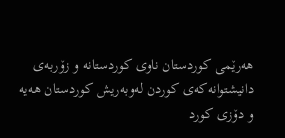هه‌رێمی كوردستان ناوی كوردستانه‌ و زۆربه‌ی دانیشتوانه‌كه‌ی كوردن له‌وبه‌ریش كوردستان هه‌یه‌ و دۆزی كورد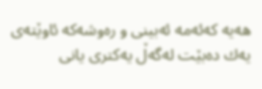هه‌یه‌ كه‌ئه‌مه‌ ئه‌بینی و ره‌وشه‌كه‌ ئاوێته‌ی یه‌ك ده‌بێت له‌گه‌ڵ یه‌كتری یانی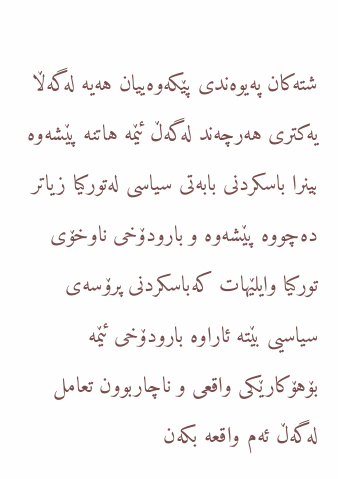شته‌كان په‌یوه‌ندی پێكه‌وه‌ییان هه‌یه‌ له‌گه‌ڵا یه‌كتری هه‌رچه‌ند له‌گه‌ڵ ئێمه‌ هاتنه‌ پێشه‌وه‌ بینرا باسكردنی بابه‌تی سیاسی له‌توركیا زیاتر ده‌چووه‌ پێشه‌وه‌ و بارودۆخی ناوخۆی توركیا وایلێهات كه‌باسكردنی پرۆسه‌ی سیاسیی بێته‌ ئاراوه‌ بارودۆخی ئێمه‌ بۆهۆكارێكی واقعی و ناچاربوون تعامل له‌گه‌ڵ ئه‌م واقعه‌ بكه‌ن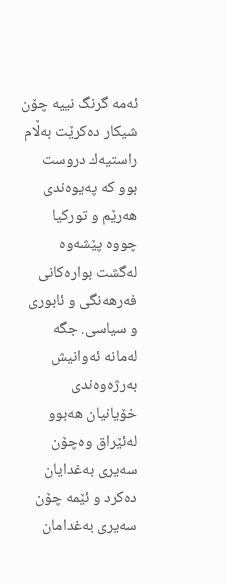ئه‌مه‌ گرنگ نییه‌ چۆن شیكار ده‌كرێت به‌ڵام راستیه‌ك دروست بوو كه‌ په‌یوه‌ندی هه‌رێم و توركیا چووه‌ پێشه‌وه‌ له‌گشت بواره‌كانی فه‌رهه‌نگی و ئابوری و سیاسی. جگه‌ له‌مانه‌ ئه‌وانیش به‌رژه‌وه‌ندی خۆیانیان هه‌بوو له‌ئێراق وه‌چۆن سه‌یری به‌غدایان ده‌كرد و ئێمه‌ چۆن سه‌یری به‌غدامان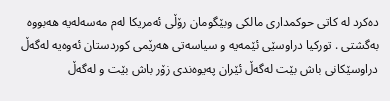ده‌كرد له‌ كاتی حوكمداری مالكی وبێگومان رۆڵی ئه‌مریكا له‌م مه‌سه‌له‌یه‌ هه‌بووه‌ به‌گشتی . توركیا دراوسێی ئێمه‌یه‌ و سیاسه‌تی هه‌رێمی كوردستان ئه‌وه‌یه‌ له‌گه‌ڵ دراوسێكانی باش بێت له‌گه‌ڵ ئێران په‌یوه‌ندی زۆر باش بێت و له‌گه‌ڵ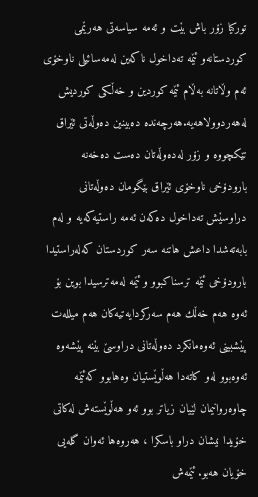توركیا زۆر باش بێت و ئه‌مه‌ سیاسه‌تی هه‌رێمی كوردستانه‌و ئێمه‌ ته‌داخول ناكه‌ین له‌مه‌سائیلی ناوخۆی ئه‌م وڵاتانه‌ به‌ڵام ئێمه‌ كوردین و خه‌ڵكی كوردیش له‌هه‌ردوولاهه‌یه‌.هه‌رچه‌نده‌ ده‌بینین ده‌وڵه‌تی ئێراق تێكچووه‌ و زۆر له‌ده‌وڵه‌تان ده‌ست ده‌خه‌نه‌ بارودۆخی ناوخۆی ئێراق بێگومان ده‌وڵه‌تانی دراوسێش ته‌داخول ده‌كه‌ن ئه‌مه‌ راستیه‌كه‌یه‌ و له‌م بابه‌ته‌شدا داعش هاتنه‌ سه‌ر كوردستان كه‌له‌راستیدا بارودۆخی ئێمه‌ ترسناكبوو و ئێمه‌ له‌مه‌ترسیدا بوین بۆ ئه‌وه‌ هه‌م خه‌ڵك هه‌م سه‌ركردایه‌تیه‌كان هه‌م میلله‌ت پێشبینی ئه‌وه‌مانكرد ده‌وڵه‌تانی دراوسێ بێنه‌ پێشه‌وه‌ ئه‌وه‌بوو له‌و كاته‌دا هه‌ڵوێستیان وه‌هابوو كه‌ئێمه‌ چاوه‌روانیمان لێیان زیاتر بوو ئه‌و هه‌ڵوێسته‌ش له‌كاتی خۆیدا نیشان دراو باسكرا ، هه‌روه‌ها ئه‌وان گله‌یی خۆیان هه‌بو. ئێمه‌ش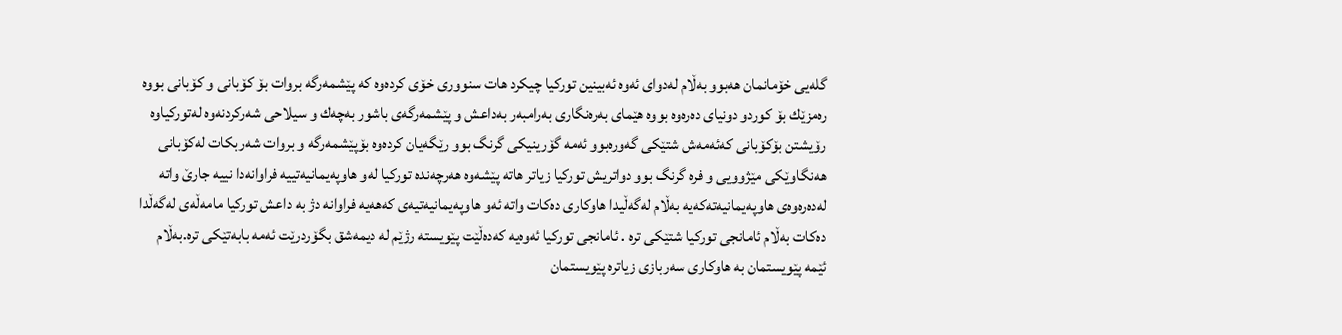گله‌یی خۆمانمان هه‌بوو به‌ڵام له‌دوای ئه‌وه‌ ئه‌بینین توركیا چیكرد هات سنووری خۆی كرده‌وه‌ كه‌ پێشمه‌رگه‌ بروات بۆ كۆبانی و كۆبانی بووه‌ ره‌مزێك بۆ كوردو دونیای ده‌ره‌وه‌ بووه‌ هێمای به‌ره‌نگاری به‌رامبه‌ر به‌داعش و پێشمه‌رگه‌ی باشور به‌چه‌ك و سیلاحی شه‌ركردنه‌وه‌ له‌توركیاوه‌ رۆیشتن بۆكۆبانی كه‌ئه‌مه‌ش شتێكی گه‌وره‌بوو ئه‌مه‌ گۆرینیكی گرنگ بوو رێگه‌یان كرده‌وه‌ بۆپێشمه‌رگه‌ و بروات شه‌ربكات له‌كۆبانی هه‌نگاوێكی مێژوویی و فره‌ گرنگ بوو دواتریش توركیا زیاتر هاته‌ پێشه‌وه‌ هه‌رچه‌نده‌ توركیا له‌و هاوپه‌یمانیه‌تییه‌ فراوانه‌دا نییه‌ جارێ‌ واته‌ له‌ده‌ره‌وه‌ی هاوپه‌یمانیه‌ته‌كه‌یه‌ به‌ڵام له‌گه‌ڵیدا هاوكاری ده‌كات واته‌ ئه‌و هاوپه‌یمانیه‌تیه‌ی كه‌هه‌یه‌ فراوانه‌ دژ به‌ داعش توركیا مامه‌ڵه‌ی له‌گه‌ڵدا ده‌كات به‌ڵام ئامانجی توركیا شتێكی تره‌ . ئامانجی توركیا ئه‌وه‌یه‌ كه‌ده‌ڵێت پێویسته‌ رژێم له‌ دیمه‌شق بگۆردرێت ئه‌مه‌ بابه‌تێكی تره‌.به‌ڵام ئێمه‌ پێویستمان به‌ هاوكاری سه‌ربازی زیاتره‌ پێویستمان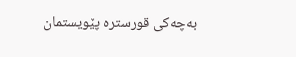به‌چه‌كی قورستره‌ پێویستمان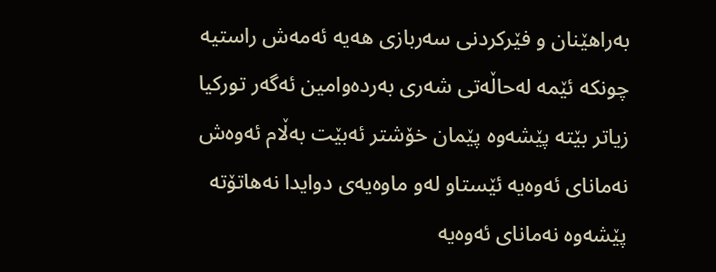به‌راهێنان و فێركردنی سه‌ربازی هه‌یه‌ ئه‌مه‌ش راستیه‌ چونكه‌ ئێمه‌ له‌حاڵه‌تی شه‌ری به‌رده‌وامین ئه‌گه‌ر توركیا زیاتر بێته‌ پێشه‌وه‌ پێمان خۆشتر ئه‌بێت به‌ڵام ئه‌وه‌ش نه‌مانای ئه‌وه‌یه‌ ئێستاو له‌و ماوه‌یه‌ی دوایدا نه‌هاتۆته‌ پێشه‌وه‌ نه‌مانای ئه‌وه‌یه‌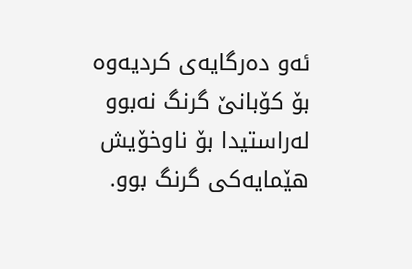ئه‌و ده‌رگایه‌ی كردیه‌وه‌ بۆ كۆبانێ‌ گرنگ نه‌بوو له‌راستیدا بۆ ناوخۆیش هێمایه‌كی گرنگ بوو.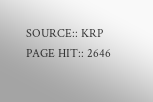SOURCE:: KRP PAGE HIT:: 2646